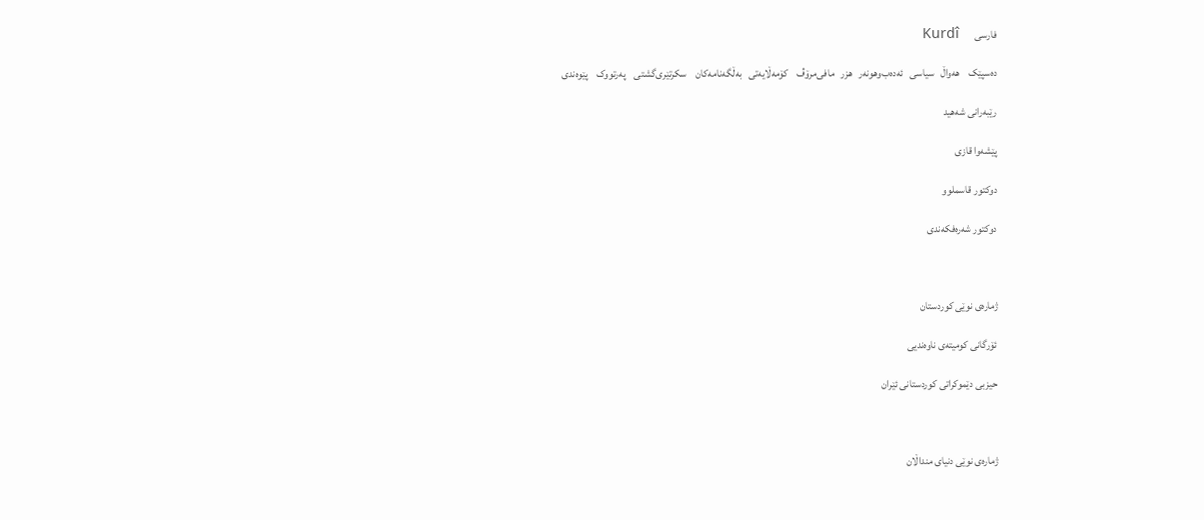فارسی       Kurdî

ده‌سپێک    هه‌واڵ   سیاسی   ئه‌ده‌ب‌وهونه‌ر   هزر   مافی‌مرۆڤ    کۆمه‌ڵایه‌تی   به‌ڵگه‌نامه‌کان    سکرتێری‌گشتی    په‌رتووک    پێوه‌ندی

رێبه‌رانی شه‌هید

پێشه‌وا قازی‌

دوكتور قاسملوو

دوكتور شه‌ره‌فکه‌ندی



ژماره‌ی نوێی كوردستان

ئۆرگانی كومیته‌ی ناوه‌ندیی

حیزبی دێموكراتی كوردستانی ئێران



ژماره‌ی نوێی دنیای منداڵان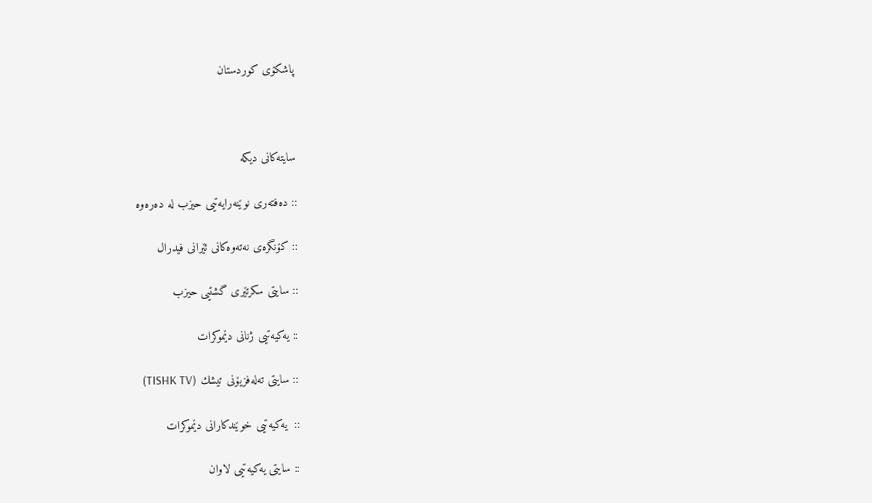پاشكۆی كوردستان



سایته‌کانی دیکه

:: ده‌فته‌ری نوێنه‌رایه‌تیی حیزب له ده‌ره‌وه

:: كۆنگره‌ی‌ نه‌ته‌وه‌كانی‌ ئێرانی‌ فیدرال

:: سایتی سکرتێری گشتیی حیزب

:: یه‌كیه‌تیی‌ ژنانی‌ دێموكرات

:: سایتی ته‌له‌فزیۆنی‌ تیشك (TISHK TV)

::  یه‌كیه‌تیی‌ خوێندكارانی‌ دێموكرات

:: سایتی یه‌کیه‌تیی لاوان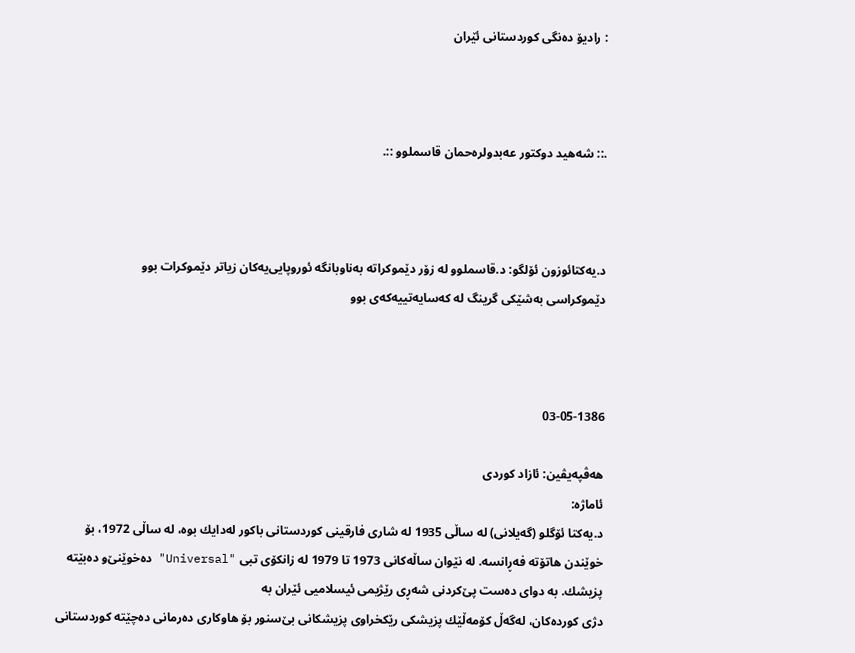: رادیۆ ده‌نگی كوردستانی‌ ئێران



.:: شه‌هید دوکتور عه‌بدولره‌حمان قاسملوو ::.



د.یه‌كتائوزون ئۆلگو: د.قاسملوو له‌ زۆر دێموكراته‌ به‌ناوبانگه‌ ئوروپایی‌یه‌كان زیاتر دێموكرات بوو
دێموكراسی به‌شێكی‌ گرینگ له‌ كه‌سایه‌تییه‌كه‌ی‌ بوو



03-05-1386

هه‌ڤپه‌یڤین: ئازاد كوردی
ئاماژه‌:
د.یه‌كتا ئۆگلو (گه‌یلانی‌) له‌ ساڵی‌ 1935 له‌ شاری‌ فارقینی‌ كوردستانی‌ باكور له‌دایك بوه‌، له‌ ساڵی‌ 1972، بۆ خوێندن هاتۆته‌ فه‌ڕانسه‌. له‌ نێوان ساڵه‌كانی‌ 1973 تا 1979 له‌ زانكۆی‌ تبی‌ "Universal" ده‌خوێنێ‌‌و ده‌بێته‌ پزیشك. به‌ دوای‌ ده‌ست پێ‌كردنی‌ شه‌ڕی‌ رێژیمی‌ ئیسلامیی‌ ئێران به‌
دژی‌ كورده‌كان، له‌گه‌ڵ كۆمه‌ڵێك پزیشكی‌ رێكخراوی‌ پزیشكانی‌ بێ‌سنور بۆ هاوكاری‌ ده‌رمانی‌ ده‌چێته‌ كوردستانی‌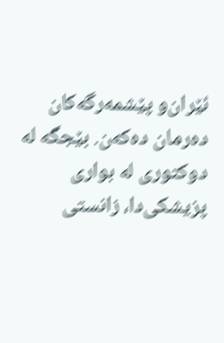ئێران‌و پێشمه‌رگه‌كان ده‌رمان ده‌كه‌ن. بێجگه‌ له‌ دوكتوری‌ له‌ بواری‌ پزیشكی‌دا، زانستی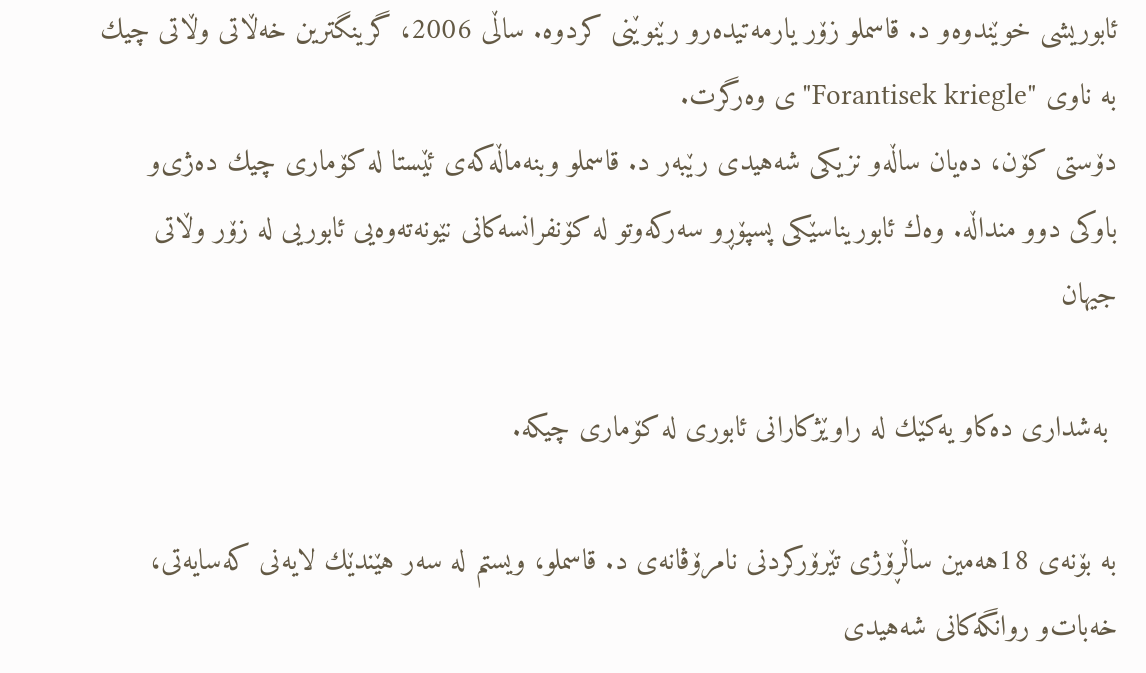ئابوریشی خوێندوه‌‌و د. قاسملو زۆر یارمه‌تیده‌ر‌و رێنوێنی‌ كردوه‌. ساڵی‌ 2006، گرینگترین خه‌ڵاتی‌ وڵاتی‌ چیك به‌ ناوی‌ "Forantisek kriegle"ی‌ وه‌رگرت.
دۆستی‌ كۆن، ده‌یان ساڵه‌‌و نزیكی‌ شه‌هیدی‌ رێبه‌ر د. قاسملو وبنه‌ماڵه‌كه‌ی‌ ئێستا له‌ كۆماری‌ چیك ده‌ژی‌‌و باوكی‌ دوو منداڵه‌. وه‌ك ئابوریناسێكی‌ پسپۆڕ‌و سه‌ركه‌وتو له‌ كۆنفرانسه‌كانی‌ نێونه‌ته‌وه‌یی‌ ئابوریی‌ له‌ زۆر وڵاتی‌ جیهان

 به‌شداری‌ ده‌كا‌و یه‌كێك له‌ راوێژكارانی‌ ئابوری‌ له‌ كۆماری‌ چیكه‌.

به‌ بۆنه‌ی‌ 18هه‌مین ساڵڕۆژی‌ تێرۆركردنی‌ نامرۆڤانه‌ی‌ د. قاسملو، ویستم له‌ سه‌ر هێندێك لایه‌نی‌ كه‌سایه‌تی‌، خه‌بات‌و روانگه‌كانی‌ شه‌هیدی‌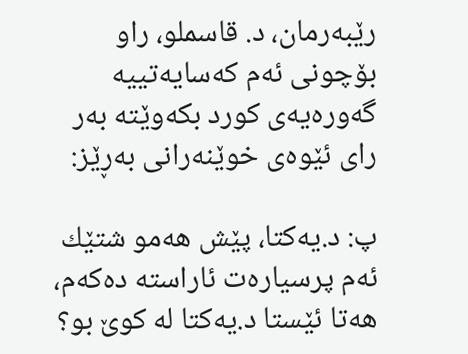رێبه‌رمان، د. قاسملو، راو بۆچونی‌ ئه‌م كه‌سایه‌تییه‌ گه‌وره‌یه‌ی‌ كورد بكه‌وێته‌ به‌ر رای‌ ئێوه‌ی‌ خوێنه‌رانی‌ به‌ڕێز:

پ: د.یه‌كتا، پێش هه‌مو شتێك ئه‌م پرسیاره‌ت ئاراسته‌ ده‌كه‌م، هه‌تا ئێستا د.یه‌كتا له‌ كوێ‌ بو؟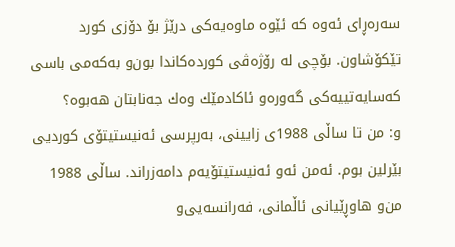سه‌ره‌ڕای‌ ئه‌وه‌ كه‌ ئێوه‌ ماوه‌یه‌كی‌ درێژ بۆ دۆزی‌ كورد تێكۆشاون. بۆچی‌ له‌ رۆژه‌ڤی‌ كورده‌كاندا بون‌و به‌كه‌می‌ باسی كه‌سایه‌تییه‌كی‌ گه‌وره‌و ئاكادمێك وه‌ك جه‌نابتان هه‌بوه‌؟
و: من تا ساڵی‌ 1988ی‌ زایینی‌، به‌رپرسی ئه‌نیستیتۆی‌ كوردیی‌ بێرلین بوم. ئه‌من ئه‌و ئه‌نیستیتۆیه‌م دامه‌زراند. ساڵی‌ 1988 من‌و هاوڕێیانی‌ ئاڵمانی‌، فه‌رانسه‌یی‌و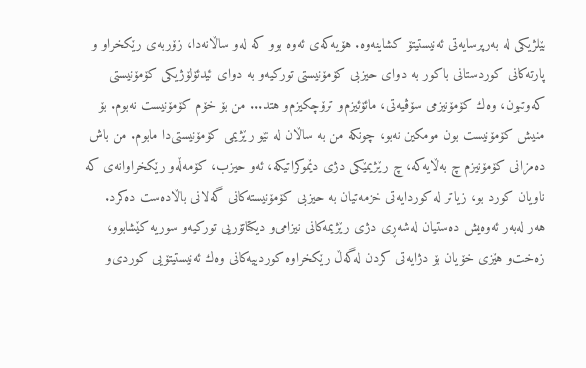بێلژیكی‌ له‌ به‌رپرسایه‌تی‌ ئه‌نیستیتۆ كشاینه‌وه‌. هۆیه‌كه‌ی‌ ئه‌وه‌ بوو كه‌ له‌و ساڵانه‌دا، زۆربه‌ی‌ رێكخراو و پارته‌كانی‌ كوردستانی‌ باكور به‌ دوای‌ حیزبی‌ كۆمۆنیستی‌ توركیه‌‌و به‌ دوای‌ ئیدئۆلۆژیكی‌ كۆمۆنیستی‌ كه‌وتبون، وه‌ك كۆمۆنیزمی‌ سۆڤیه‌تی‌، مائۆئیزم‌و ترۆچكیزم‌و هتد... من بۆ خۆم كۆمۆنیست نه‌بوم. بۆ منیش كۆمۆنیست بون مومكین نه‌بو، چونكه‌ من به‌ ساڵان له‌ نێو رێژیمی‌ كۆمۆنیستی‌دا مابوم. من باش ده‌مزانی‌ كۆمۆنیزم چ به‌ڵایه‌كه‌، چ رێژیمێكی‌ دژی‌ دێموكراتیكه‌، ئه‌و حیزب، كۆمه‌ڵه‌‌و رێكخراوانه‌ی‌ كه‌ ناویان كورد بو، زیاتر له‌ كوردایه‌تی خزمه‌تیان به‌ حیزبی‌ كۆمۆنیسته‌كانی‌ گه‌لانی‌ باڵاده‌ست ده‌كرد.
هه‌ر له‌به‌ر ئه‌وه‌یش ده‌ستیان له‌شه‌ڕی‌ دژی‌ رێژیمه‌كانی‌ نیزامی‌‌و دیكتاتۆریی توركیه‌‌و سوریه‌ كێشابوو، زه‌خت‌و هێزی‌ خۆیان بۆ دژایه‌تی كردن له‌گه‌ڵ رێكخراوه‌ كوردییه‌كانی‌ وه‌ك ئه‌نیستیتۆیی‌ كوردی‌‌و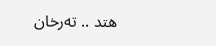هتد .. ته‌رخان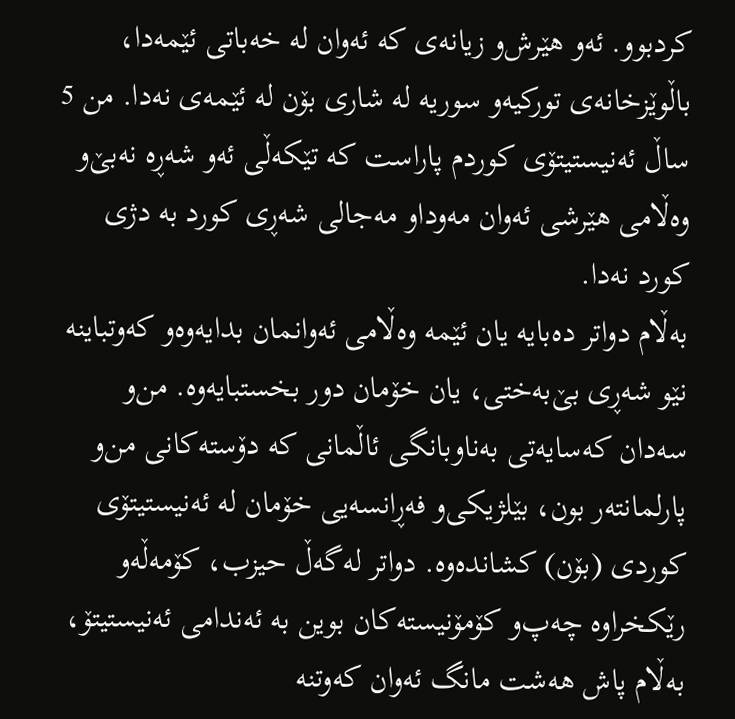كردبوو. ئه‌و هێرش‌و زیانه‌ی‌ كه‌ ئه‌وان له‌ خه‌باتی‌ ئێمه‌دا، باڵوێزخانه‌ی‌ توركیه‌‌و سوریه‌ له‌ شاری‌ بۆن له‌ ئێمه‌ی‌ نه‌دا. من 5 ساڵ ئه‌نیستیتۆی كوردم پاراست كه‌ تێكه‌ڵی‌ ئه‌و شه‌ڕه‌ نه‌بێ‌‌و وه‌ڵامی‌ هێرشی ئه‌وان مه‌ودا‌و مه‌جالی‌ شه‌ڕی‌ كورد به‌ دژی‌ كورد نه‌دا.
به‌ڵام دواتر ده‌بایه‌ یان ئێمه‌ وه‌ڵامی‌ ئه‌وانمان بدایه‌وه‌‌و كه‌وتباینه‌ نێو شه‌ڕی‌ بێ‌به‌ختی‌، یان خۆمان دور بخستبایه‌وه‌. من‌و سه‌دان كه‌سایه‌تی‌ به‌ناوبانگی‌ ئاڵمانی‌ كه‌ دۆسته‌كانی‌ من‌و پارلمانته‌ر بون، بێلژیكی‌‌و فه‌ڕانسه‌یی‌ خۆمان له‌ ئه‌نیستیتۆی‌ كوردی‌ (بۆن) كشانده‌وه‌. دواتر له‌گه‌ڵ حیزب، كۆمه‌ڵه‌‌و رێكخراوه‌ چه‌پ‌و كۆمۆنیسته‌كان بوین به‌ ئه‌ندامی‌ ئه‌نیستیتۆ، به‌ڵام پاش هه‌شت مانگ ئه‌وان كه‌وتنه‌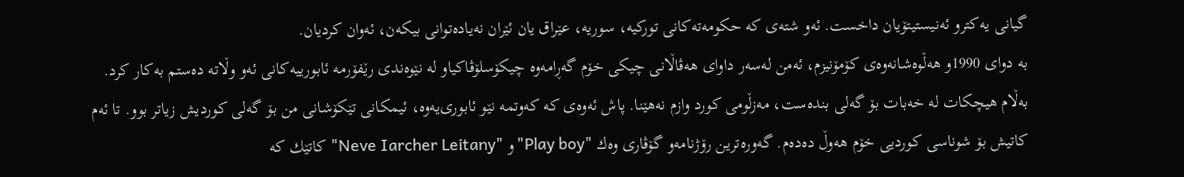گیانی‌ یه‌كتر‌و ئه‌نیستیتۆیان داخست. ئه‌و شته‌ی‌ كه‌ حكومه‌ته‌كانی‌ توركیه‌، سوریه‌، عێراق یان ئێران نه‌یاده‌توانی‌ بیكه‌ن، ئه‌وان كردیان.
به‌ دوای‌ 1990و هه‌ڵوه‌شانه‌وه‌ی‌ كۆمۆنیزم، ئه‌من له‌سه‌ر داوای‌ هه‌ڤاڵانی‌ چیكی‌ خۆم گه‌ڕامه‌وه‌ چیكۆسلۆڤاكیا‌و له‌ نێوه‌ندی‌ رێفۆرمه‌ ئابورییه‌كانی‌ ئه‌و وڵاته‌ ده‌ستم به‌كار كرد. به‌ڵام هیچكات له‌ خه‌بات بۆ گه‌لی‌ بنده‌ست، مه‌زڵومی‌ كورد وازم نه‌هێنا. پاش ئه‌وه‌ی‌ كه‌ كه‌وتمه‌ نێو ئابوری‌یه‌وه‌، ئیمكانی‌ تێكۆشانی‌ من بۆ گه‌لی‌ كوردیش زیاتر بوو. تا ئه‌م كاتیش بۆ شوناسی كوردیی‌ خۆم هه‌وڵ ده‌ده‌م. گه‌وره‌ترین رۆژنامه‌‌و گۆڤاری‌ وه‌ك "Play boy"و "Neve Iarcher Leitany" كاتێك كه‌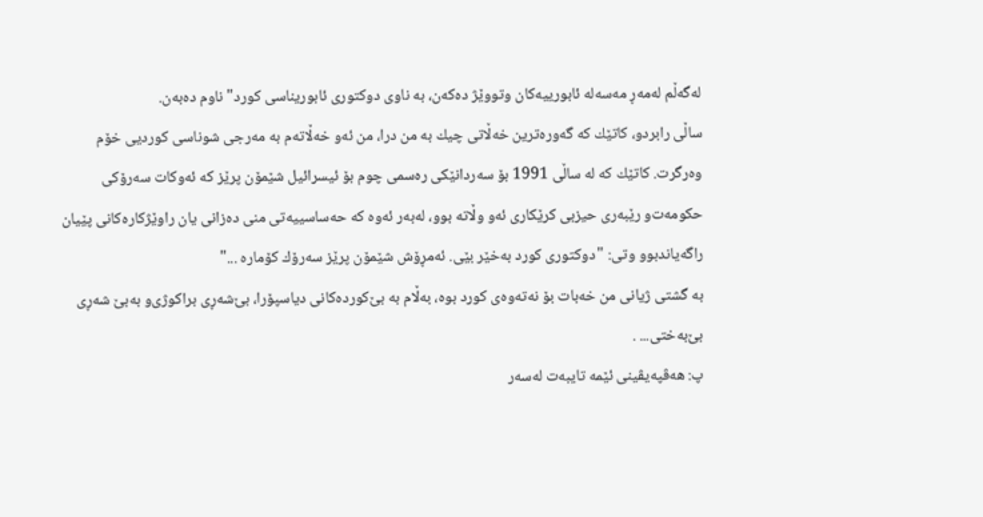له‌گه‌ڵم له‌مه‌ڕ مه‌سه‌له‌ ئابورییه‌كان وتووێژ ده‌كه‌ن، به‌ ناوی‌ دوكتوری‌ ئابوریناسی كورد" ناوم ده‌به‌ن.
ساڵی‌ رابردو، كاتێك كه‌ گه‌وره‌ترین خه‌ڵاتی‌ چیك به‌ من درا، من ئه‌و خه‌ڵاته‌م به‌ مه‌رجی‌ شوناسی كوردیی‌ خۆم وه‌رگرت. كاتێك كه‌ له‌ ساڵی‌ 1991 بۆ سه‌ردانێكی‌ ره‌سمی‌ چوم بۆ ئیسرائیل شێمۆن پرێز كه‌ ئه‌وكات سه‌رۆكی‌ حكومه‌ت‌و رێبه‌ری‌ حیزبی‌ كرێكاری‌ ئه‌و وڵاته‌ بوو، له‌به‌ر ئه‌وه‌ كه‌ حه‌ساسییه‌تی‌ منی‌ ده‌زانی‌ یان راوێژكاره‌كانی‌ پێیان راگه‌یاندبوو وتی‌: "دوكتوری‌ كورد به‌خێر بێی‌. ئه‌مڕۆش شێمۆن پرێز سه‌رۆك كۆماره‌ ..."
به‌ گشتی‌ ژیانی‌ من خه‌بات بۆ نه‌ته‌وه‌ی‌ كورد بوه‌، به‌ڵام به‌ بێ‌كورده‌كانی‌ دیاسپۆرا، بێ‌شه‌ڕی‌ براكوژی‌‌و به‌بێ‌ شه‌ڕی‌ بێ‌به‌ختی‌... .
پ: هه‌ڤپه‌یڤینی‌ ئێمه‌ تایبه‌ت له‌سه‌ر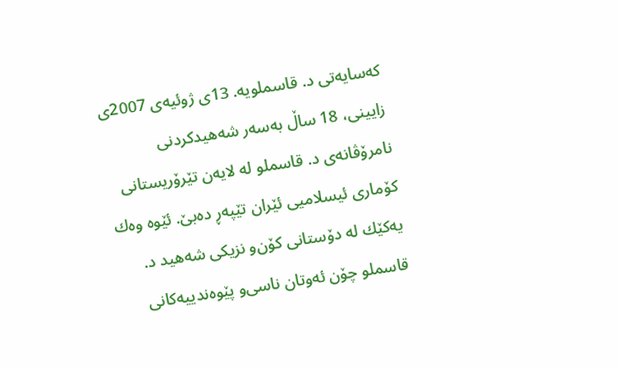كه‌سایه‌تی د. قاسملویه‌. 13ی‌ ژوئیه‌ی 2007ی‌ زایینی‌، 18 ساڵ به‌سه‌ر شه‌هیدكردنی‌ نامرۆڤانه‌ی‌ د. قاسملو له‌ لایه‌ن تێرۆریستانی‌ كۆماری‌ ئیسلامیی‌ ئێران تێپه‌ڕ ده‌بێ‌. ئێوه‌ وه‌ك یه‌كێك له‌ دۆستانی‌ كۆن‌و نزیكی‌ شه‌هید د. قاسملو چۆن ئه‌وتان ناسی‌و پێوه‌ندییه‌كانی‌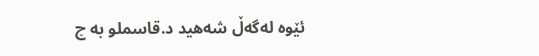ئێوه‌ له‌گه‌ڵ شه‌هید د.قاسملو به‌ چ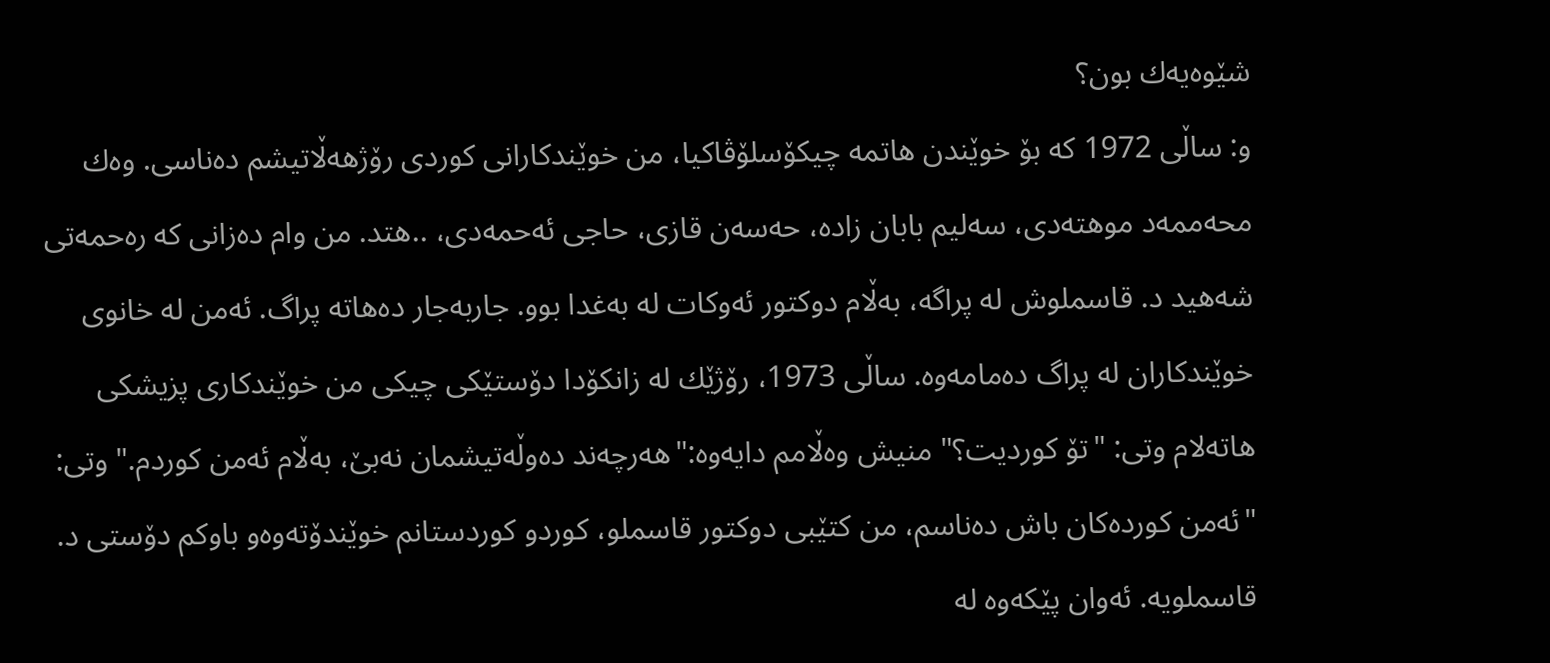شێوه‌یه‌ك بون؟
و: ساڵی‌ 1972 كه‌ بۆ خوێندن هاتمه‌ چیكۆسلۆڤاكیا، من خوێندكارانی‌ كوردی‌ رۆژهه‌ڵاتیشم ده‌ناسی. وه‌ك محه‌ممه‌د موهته‌دی‌، سه‌لیم بابان زاده‌، حه‌سه‌ن قازی‌، حاجی‌ ئه‌حمه‌دی‌، ..هتد. من وام ده‌زانی‌ كه‌ ره‌حمه‌تی‌ شه‌هید د. قاسملوش له‌ پراگه‌، به‌ڵام دوكتور ئه‌وكات له‌ به‌غدا بوو. جاربه‌جار ده‌هاته‌ پراگ. ئه‌من له‌ خانوی‌ خوێندكاران له‌ پراگ ده‌مامه‌وه‌. ساڵی‌ 1973، رۆژێك له‌ زانكۆدا دۆستێكی‌ چیكی‌ من خوێندكاری‌ پزیشكی‌ هاته‌لام وتی‌: "تۆ كوردیت؟" منیش وه‌ڵامم دایه‌وه‌:"هه‌رچه‌ند ده‌وڵه‌تیشمان نه‌بێ‌، به‌ڵام ئه‌من كوردم." وتی‌: "ئه‌من كورده‌كان باش ده‌ناسم، من كتێبی‌ دوكتور قاسملو، كورد‌و كوردستانم خوێندۆته‌وه‌‌و باوكم دۆستی‌ د. قاسملویه‌. ئه‌وان پێكه‌وه‌ له‌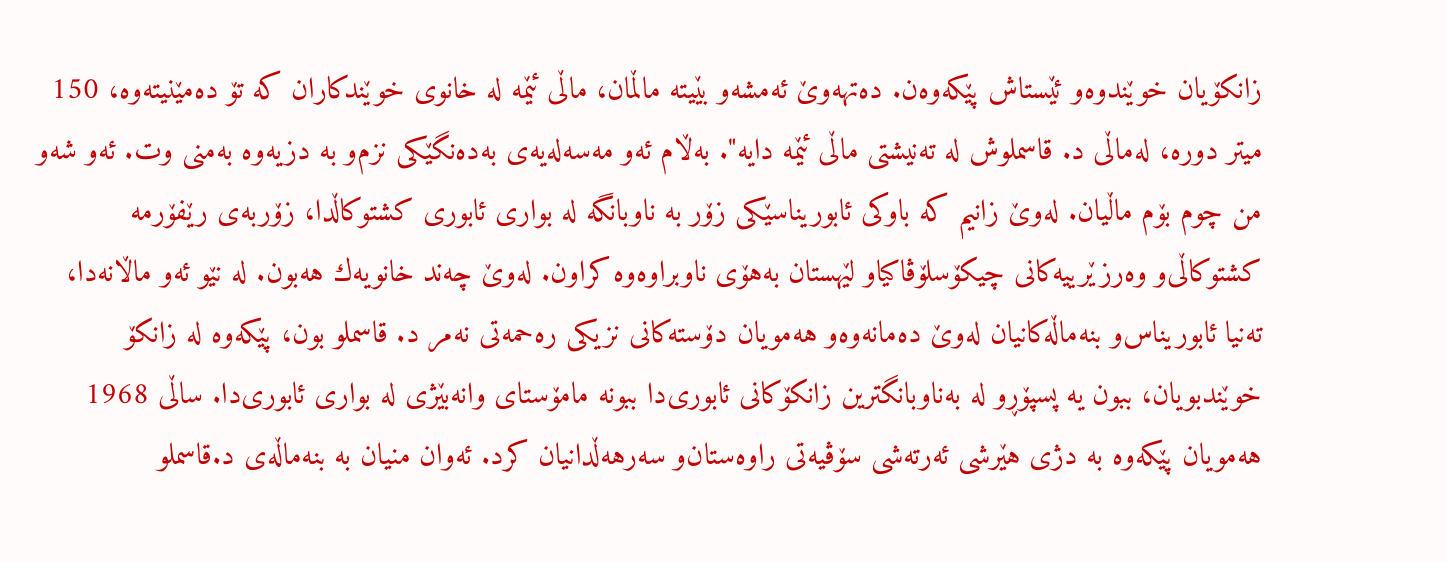زانكۆیان خوێندوه‌‌و ئێستاش پێكه‌وه‌ن. ده‌تهه‌وێ‌ ئه‌مشه‌و بێیته‌ ماڵمان، ماڵی‌ ئێمه‌ له‌ خانوی‌ خوێندكاران كه‌ تۆ ده‌مێنیته‌وه‌، 150 میتر دوره‌، له‌ماڵی‌ د. قاسملوش له‌ ته‌نیشتی‌ ماڵی‌ ئێمه‌ دایه‌". به‌ڵام ئه‌و مه‌سه‌له‌یه‌ی‌ به‌ده‌نگێكی‌ نزم‌و به‌ دزیه‌وه‌ به‌منی‌ وت. ئه‌و شه‌و من چوم بۆم ماڵیان. له‌وێ‌ زانیم كه‌ باوكی‌ ئابوریناسێكی‌ زۆر به‌ ناوبانگه‌ له‌ بواری‌ ئابوری‌ كشتوكاڵدا، زۆربه‌ی‌ رێفۆرمه‌ كشتوكاڵی‌‌و وه‌رزێرییه‌كانی‌ چیكۆسلۆڤاكیا‌و لێهستان به‌هۆی ناوبراوه‌وه‌ كراون. له‌وێ‌ چه‌ند خانویه‌ك هه‌بون. له‌ نێو ئه‌و ماڵانه‌دا، ته‌نیا ئابوریناس‌و بنه‌ماڵه‌كانیان له‌وێ‌ ده‌مانه‌وه‌‌و هه‌مویان دۆسته‌كانی‌ نزیكی‌ ره‌حمه‌تی‌ نه‌مر د. قاسملو بون، پێكه‌وه‌ له‌ زانكۆ خوێندبویان، ببون یه‌ پسپۆڕ‌و له‌ به‌ناوبانگترین زانكۆكانی‌ ئابوری‌دا ببونه‌ مامۆستای‌ وانه‌بێژی‌ له‌ بواری‌ ئابوری‌دا. ساڵی‌ 1968 هه‌مویان پێكه‌وه‌ به‌ دژی‌ هێرشی ئه‌رته‌شی سۆڤیه‌تی‌ راوه‌ستان‌و سه‌رهه‌ڵدانیان كرد. ئه‌وان منیان به‌ بنه‌ماڵه‌ی‌ د.قاسملو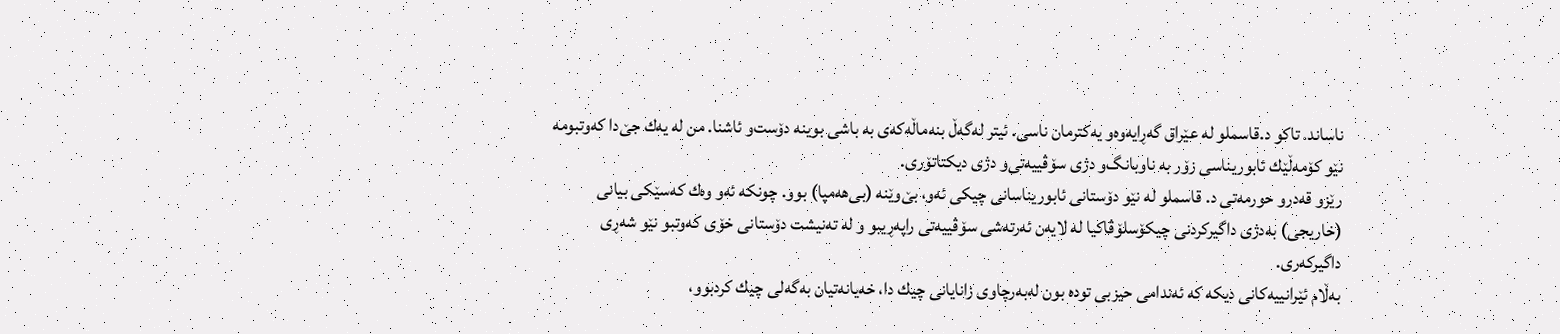ناساند. تاكو د.قاسملو له‌ عێراق گه‌ڕایه‌وه‌‌و یه‌كترمان ناسی. ئیتر له‌گه‌ڵ بنه‌ماڵه‌كه‌ی‌ به‌ باشی بوینه‌ دۆست‌و ئاشنا. من له‌ یه‌ك جێ‌دا كه‌وتبومه‌ نێو كۆمه‌ڵێك ئابوریناسی زۆر به‌ ناوبانگ‌و دژی‌ سۆڤییه‌تی‌‌و دژی‌ دیكتاتۆری‌.
رێز‌و قه‌در‌و حورمه‌تی‌ د. قاسملو له‌ نێو دۆستانی‌ ئابوریناسانی‌ چیكی‌ ئه‌و، بێ‌وێنه‌ (بی‌هه‌مپا) بوو. چونكه‌ ئه‌و وه‌ك كه‌سێكی‌ بیانی‌ (خاریجی‌) به‌دژی‌ داگیركردنی‌ چیكۆسلۆڤاكیا له‌ لایه‌ن ئه‌رته‌شی سۆڤییه‌تی‌ راپه‌ڕیبو و له‌ ته‌نیشت دۆستانی‌ خۆی كه‌وتبو نێو شه‌ڕی‌ داگیركه‌ری‌.
به‌ڵام ئێرانییه‌كانی‌ دیكه‌ كه‌ ئه‌ندامی‌ حیزبی‌ توده‌ بون له‌به‌رچاوی‌ زانایانی‌ چیك دا، خه‌یانه‌تیان به‌گه‌لی‌ چیك كردبوو،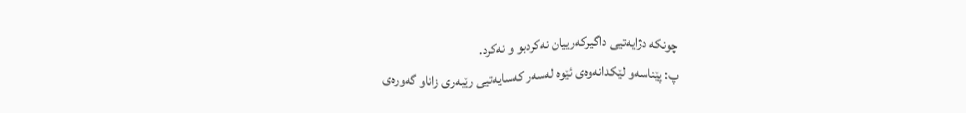چونكه‌ دژایه‌تیی‌ داگیركه‌رییان نه‌كردبو و نه‌كرد.
پ: پێناسه‌‌و لێكدانه‌وه‌ی‌ ئێوه‌ له‌سه‌ر كه‌سایه‌تیی‌ رێبه‌ری‌ زانا‌و گه‌وره‌ی‌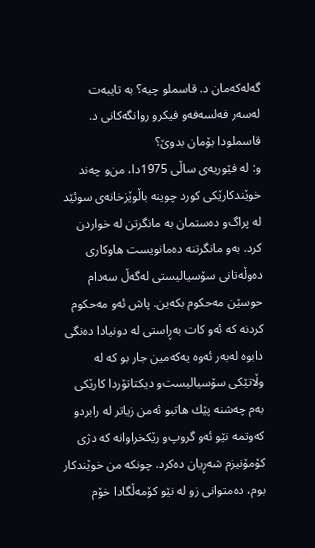گه‌له‌كه‌مان د. قاسملو چیه‌؟ به‌ تایبه‌ت له‌سه‌ر فه‌لسه‌فه‌‌و فیكر‌و روانگه‌كانی‌ د. قاسملودا بۆمان بدوێ‌؟
و: له‌ فێوریه‌ی‌ ساڵی‌ 1975دا، من‌و چه‌ند خوێندكارێكی‌ كورد چوینه‌ باڵوێزخانه‌ی‌ سوئێد له‌ پراگ‌و ده‌ستمان به‌ مانگرتن له‌ خواردن كرد. به‌و مانگرتنه‌ ده‌مانویست هاوكاری‌ ده‌وڵه‌تانی‌ سۆسیالیستی‌ له‌گه‌ڵ سه‌دام حوسێن مه‌حكوم بكه‌ین. پاش ئه‌و مه‌حكوم كردنه‌ كه‌ ئه‌و كات به‌ڕاستی‌ له‌ دونیادا ده‌نگی‌ دابوه‌ له‌به‌ر ئه‌وه‌ یه‌كه‌مین جار بو كه‌ له‌ وڵاتێكی‌ سۆسیالیست‌و دیكتاتۆردا كارێكی‌ به‌م چه‌شنه‌ پێك هاتبو ئه‌من زیاتر له‌ رابردو كه‌وتمه‌ نێو ئه‌و گروپ‌و رێكخراوانه‌ كه‌ دژی‌ كۆمۆنیزم شه‌ڕیان ده‌كرد. چونكه‌ من خوێندكار بوم، ده‌متوانی‌ زو له‌ نێو كۆمه‌ڵگادا خۆم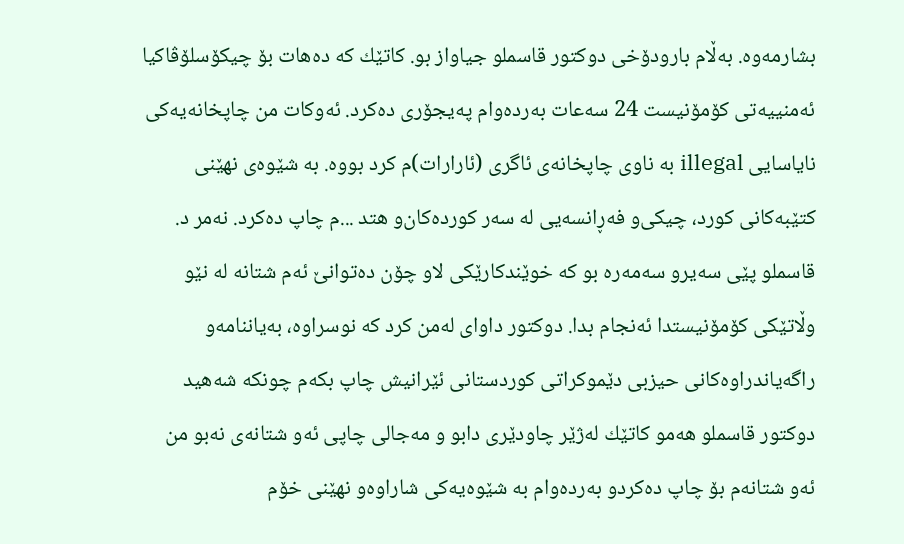بشارمه‌وه‌. به‌ڵام بارودۆخی‌ دوكتور قاسملو جیاواز بو. كاتێك كه‌ ده‌هات بۆ چیكۆسلۆڤاكیا ئه‌منییه‌تی‌ كۆمۆنیست 24 سه‌عات به‌رده‌وام په‌یجۆری‌ ده‌كرد. ئه‌وكات من چاپخانه‌یه‌كی‌ نایاسایی‌ illegal به‌ ناوی‌ چاپخانه‌ی‌ ئاگری‌ (ئارارات)م كرد بووه‌. به‌ شێوه‌ی نهێنی‌ كتێبه‌كانی‌ كورد، چیكی‌‌و فه‌ڕانسه‌یی‌ له‌ سه‌ر كورده‌كان‌و هتد ...م چاپ ده‌كرد. نه‌مر د. قاسملو پێی‌ سه‌یر‌و سه‌مه‌ره‌ بو كه‌ خوێندكارێكی‌ لاو چۆن ده‌توانێ‌ ئه‌م شتانه‌ له‌ نێو وڵاتێكی‌ كۆمۆنیستدا ئه‌نجام بدا. دوكتور داوای‌ له‌من كرد كه‌ نوسراوه‌، به‌یاننامه‌‌و راگه‌یاندراوه‌كانی‌ حیزبی‌ دێموكراتی‌ كوردستانی‌ ئێرانیش چاپ بكه‌م چونكه‌ شه‌هید دوكتور قاسملو هه‌مو كاتێك له‌ژێر چاودێری‌ دابو و مه‌جالی‌ چاپی‌ ئه‌و شتانه‌ی‌ نه‌بو من ئه‌و شتانه‌م بۆ چاپ ده‌كرد‌و به‌رده‌وام به‌ شێوه‌یه‌كی‌ شاراوه‌‌و نهێنی‌ خۆم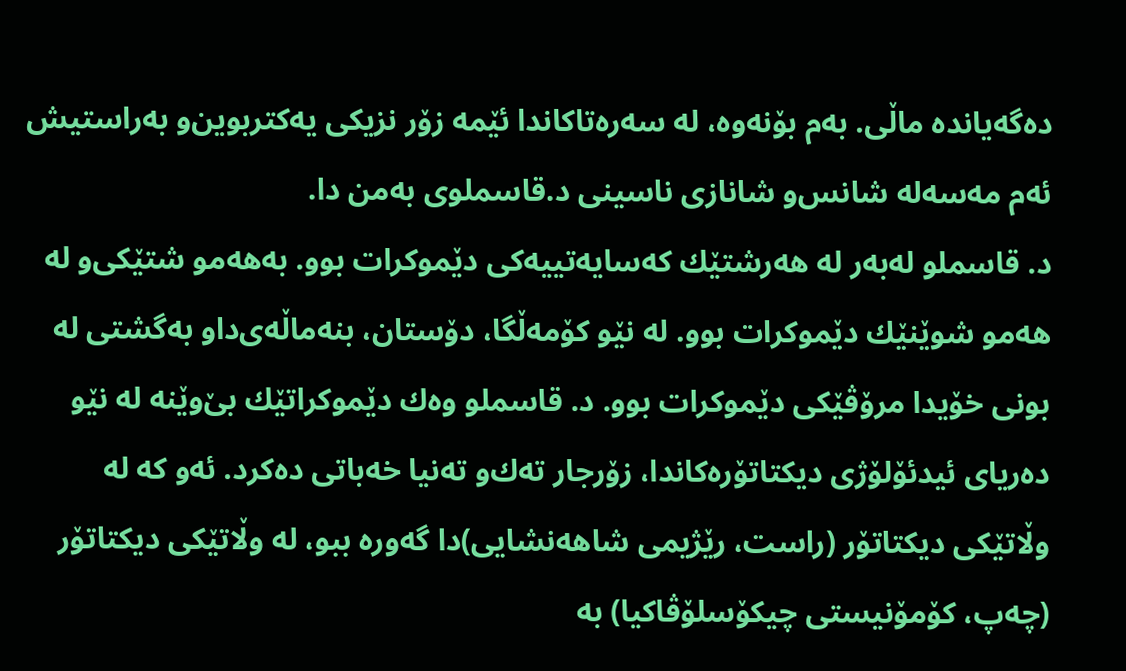ده‌گه‌یانده‌ ماڵی‌. به‌م بۆنه‌وه‌، له‌ سه‌ره‌تاكاندا ئێمه‌ زۆر نزیكی‌ یه‌كتربوین‌و به‌راستیش ئه‌م مه‌سه‌له‌ شانس‌و شانازی‌ ناسینی‌ د.قاسملوی‌ به‌من دا.
د. قاسملو له‌به‌ر له‌ هه‌رشتێك كه‌سایه‌تییه‌كی‌ دێموكرات بوو. به‌هه‌مو شتێكی‌‌و له‌ هه‌مو شوێنێك دێموكرات بوو. له‌ نێو كۆمه‌ڵگا، دۆستان، بنه‌ماڵه‌ی‌دا‌و به‌گشتی‌ له‌ بونی‌ خۆیدا مرۆڤێكی‌ دێموكرات بوو. د. قاسملو وه‌ك دێموكراتێك بێ‌وێنه‌ له‌ نێو ده‌ریای ئیدئۆلۆژی دیكتاتۆره‌كاندا، زۆرجار ته‌ك‌و ته‌نیا خه‌باتی‌ ده‌كرد. ئه‌و كه‌ له‌ وڵاتێكی‌ دیكتاتۆر (راست، رێژیمی‌ شاهه‌نشایی‌)دا گه‌وره‌ ببو، له‌ وڵاتێكی‌ دیكتاتۆر (چه‌پ، كۆمۆنیستی‌ چیكۆسلۆڤاكیا) به‌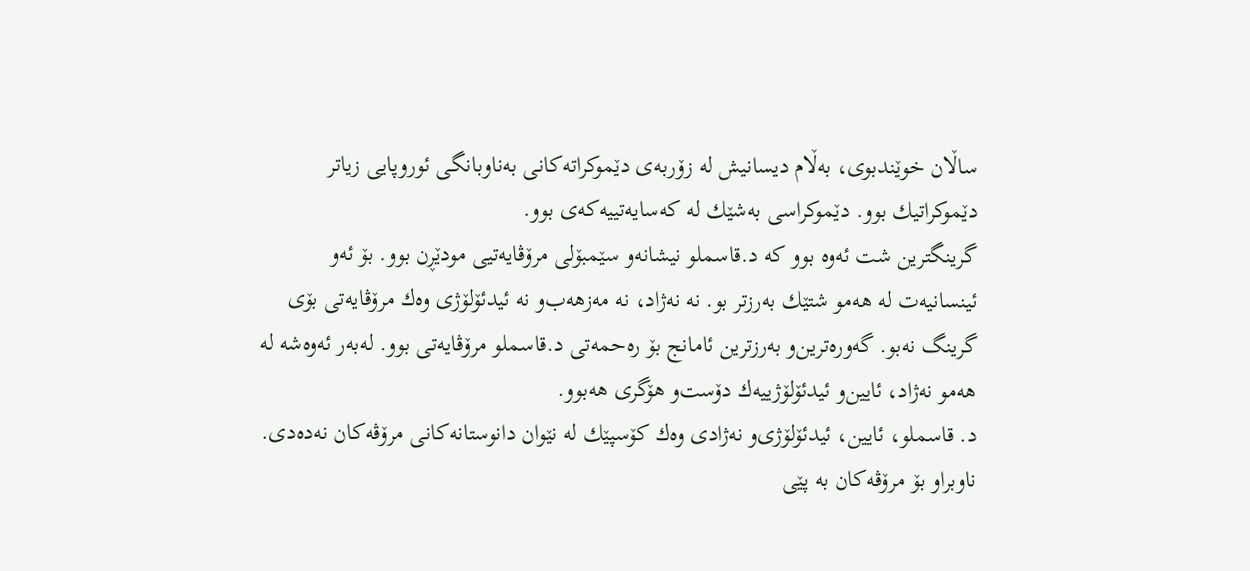ساڵان خوێندبوی‌، به‌ڵام دیسانیش له‌ زۆربه‌ی‌ دێموكراته‌كانی‌ به‌ناوبانگی‌ ئوروپایی‌ زیاتر دێموكراتیك بوو. دێموكراسی به‌شێك له‌ كه‌سایه‌تییه‌كه‌ی‌ بوو.
گرینگترین شت ئه‌وه‌ بوو كه‌ د.قاسملو نیشانه‌‌و سێمبۆلی‌ مرۆڤایه‌تیی‌ مودێڕن بوو. بۆ ئه‌و ئینسانیه‌ت له‌ هه‌مو شتێك به‌رزتر بو. نه‌ نه‌ژاد، نه‌ مه‌زهه‌ب‌و نه‌ ئیدئۆلۆژی‌ وه‌ك مرۆڤایه‌تی‌ بۆی‌ گرینگ نه‌بو. گه‌وره‌ترین‌و به‌رزترین ئامانج بۆ ره‌حمه‌تی‌ د.قاسملو مرۆڤایه‌تی‌ بوو. له‌به‌ر ئه‌وه‌شه‌ له‌ هه‌مو نه‌ژاد، ئایین‌و ئیدئۆلۆژییه‌ك دۆست‌و هۆگری‌ هه‌بوو.
د. قاسملو، ئایین، ئیدئۆلۆژی‌و نه‌ژادی‌ وه‌ك كۆسپێك له‌ نێوان دانوستانه‌كانی‌ مرۆڤه‌كان نه‌ده‌دی‌. ناوبراو بۆ مرۆڤه‌كان به‌ پێی‌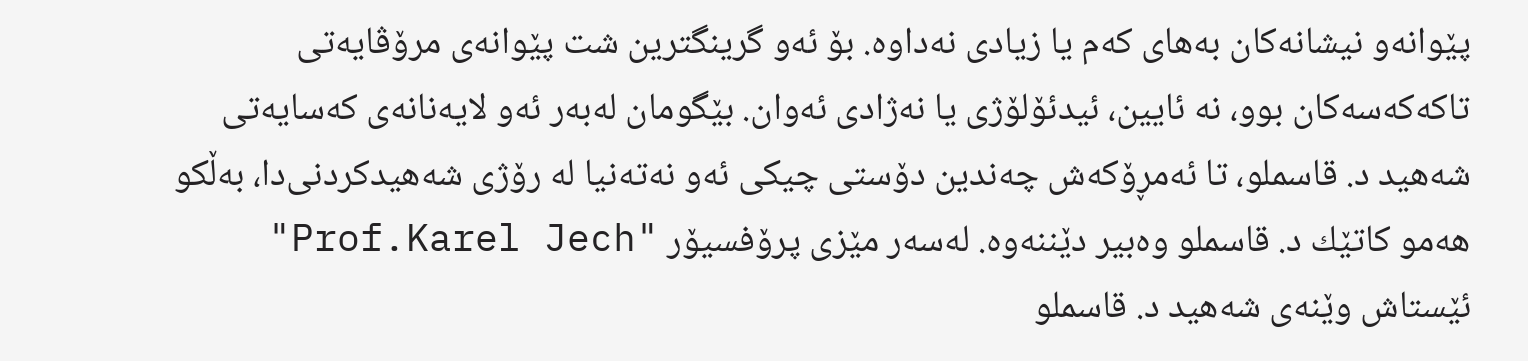پێوانه‌‌و نیشانه‌كان به‌های كه‌م یا زیادی‌ نه‌داوه‌. بۆ ئه‌و گرینگترین شت پێوانه‌ی‌ مرۆڤایه‌تی‌ تاكه‌كه‌سه‌كان بوو، نه‌ ئایین، ئیدئۆلۆژی‌ یا نه‌ژادی‌ ئه‌وان. بێگومان له‌به‌ر ئه‌و لایه‌نانه‌ی‌ كه‌سایه‌تی‌ شه‌هید د. قاسملو، تا ئه‌مڕۆكه‌ش چه‌ندین دۆستی‌ چیكی‌ ئه‌و نه‌ته‌نیا له‌ رۆژی‌ شه‌هیدكردنی‌دا، به‌ڵكو هه‌مو كاتێك د. قاسملو وه‌بیر دێننه‌وه‌. له‌سه‌ر مێزی‌ پرۆفسیۆر "Prof.Karel Jech" ئێستاش وێنه‌ی‌ شه‌هید د. قاسملو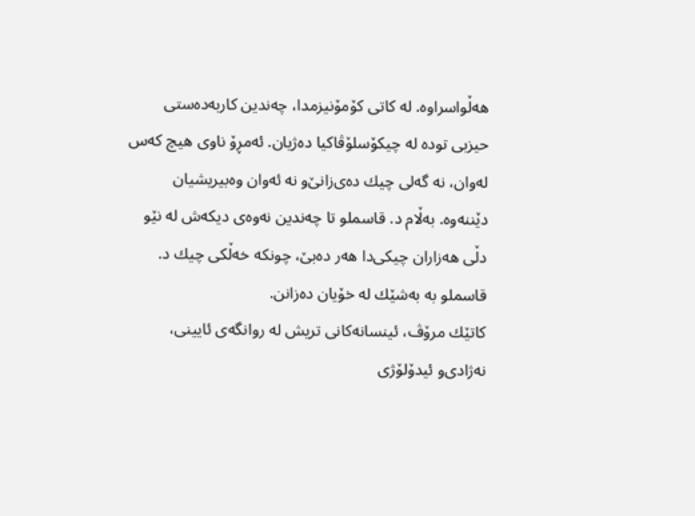هه‌ڵواسراوه‌. له‌ كاتی‌ كۆمۆنیزمدا، چه‌ندین كاربه‌ده‌ستی‌ حیزبی‌ توده‌ له‌ چیكۆسلۆڤاكیا ده‌ژیان. ئه‌مڕۆ ناوی‌ هیچ كه‌س له‌وان، نه‌ گه‌لی‌ چیك ده‌ی‌زانێ‌‌و نه‌ ئه‌وان وه‌بیریشیان دێننه‌وه‌. به‌ڵام د. قاسملو تا چه‌ندین نه‌وه‌ی دیكه‌ش له‌ نێو دڵی‌ هه‌زاران چیكی‌دا هه‌ر ده‌بێ‌، چونكه‌ خه‌ڵكی‌ چیك د. قاسملو به‌ به‌شێك له‌ خۆیان ده‌زانن.
كاتێك مرۆڤ، ئینسانه‌كانی‌ تریش له‌ روانگه‌ی‌ ئایینی‌، نه‌ژادی‌‌و ئیدۆلۆژی‌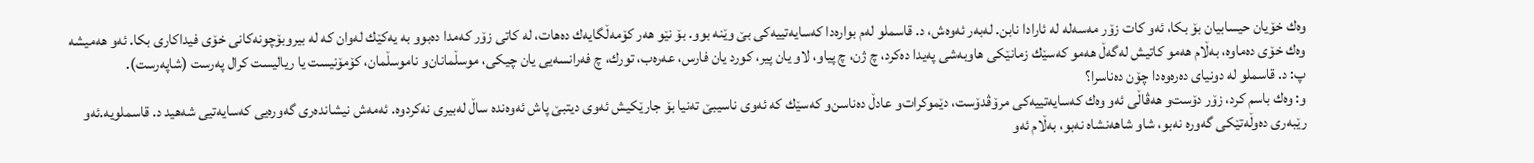وه‌ك خۆیان حیسابیان بۆ بكا، ئه‌و كات زۆر مه‌سه‌له‌ له‌ ئارادا نابن. له‌به‌ر ئه‌وه‌ش، د. قاسملو له‌م بواره‌دا كه‌سایه‌تییه‌كی‌ بێ‌ وێنه‌ بوو. بۆ نێو هه‌ر كۆمه‌ڵگایه‌ك ده‌هات، له‌ كاتی‌ زۆر كه‌مدا ده‌بوو به‌ یه‌كێك له‌وان كه‌ له‌ بیر‌وبۆچونه‌كانی‌ خۆی فیداكاری‌ بكا. ئه‌و هه‌میشه‌ وه‌ك خۆی ده‌ماوه‌، به‌ڵام هه‌مو كاتیش له‌گه‌ڵ هه‌مو كه‌سێك زمانێكی‌ هاوبه‌شی‌ په‌یدا ده‌كرد، چ ژن، چ پیاو، لاو یان پیر، كورد یان فارس، عه‌ره‌ب، تورك، چ فه‌رانسه‌یی‌ یان چیكی‌، موسڵمانان‌و ناموسڵمان، كۆمۆنیست یا ریالیست كرال په‌رست (شاپه‌رست).
پ: د. قاسملو له‌ دونیای‌ ده‌ره‌وه‌دا چۆن ده‌ناسرا؟
و: وه‌ك باسم كرد، زۆر دۆست‌و هه‌ڤاڵی‌ ئه‌و وه‌ك كه‌سایه‌تییه‌كی‌ مرۆڤدۆست، دێموكرات‌و عادڵ ده‌ناسن‌و كه‌سێك كه‌ ئه‌وی‌ ناسیبێ‌ ته‌نیا بۆ جارێكیش ئه‌وی‌ دیتبێ‌ پاش ئه‌وه‌نده‌ ساڵ له‌بیری‌ نه‌كردوه‌. ئه‌مه‌ش نیشانده‌ری‌ گه‌وره‌یی كه‌سایه‌تیی‌ شه‌هید د. قاسملویه‌.ئه‌و رێبه‌ری‌ ده‌وڵه‌تێكی‌ گه‌وره‌ نه‌بو، شاو شاهه‌نشاه نه‌بو، به‌ڵام ئه‌و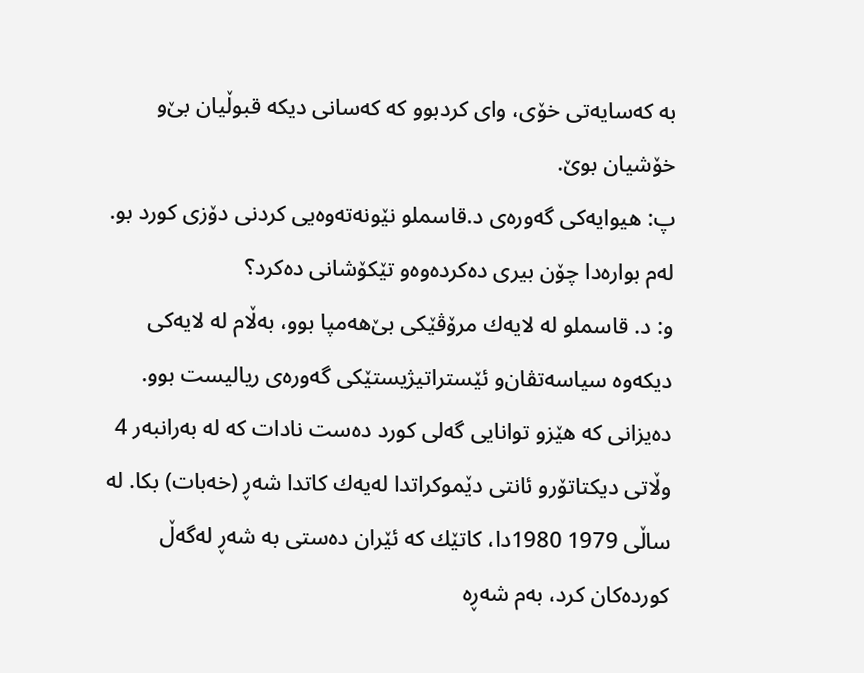به‌ كه‌سایه‌تی‌ خۆی، وای‌ كردبوو كه‌ كه‌سانی‌ دیكه‌ قبوڵیان بێ‌‌و خۆشیان بوێ‌.
پ: هیوایه‌كی‌ گه‌وره‌ی‌ د.قاسملو نێونه‌ته‌وه‌یی‌ كردنی‌ دۆزی‌ كورد بو. له‌م بواره‌دا چۆن بیری‌ ده‌كرده‌وه‌‌و تێكۆشانی‌ ده‌كرد؟
و: د. قاسملو له‌ لایه‌ك مرۆڤێكی‌ بێ‌هه‌مپا بوو، به‌ڵام له‌ لایه‌كی‌ دیكه‌وه‌ سیاسه‌تڤان‌و ئێستراتیژیستێكی‌ گه‌وره‌ی‌ ریالیست بوو. ده‌یزانی‌ كه‌ هێزو توانایی‌ گه‌لی‌ كورد ده‌ست نادات كه‌ له‌ به‌رانبه‌ر 4 وڵاتی‌ دیكتاتۆر‌و ئانتی‌ دێموكراتدا له‌یه‌ك كاتدا شه‌ڕ (خه‌بات) بكا. له‌ ساڵی‌ 1979 1980دا، كاتێك كه‌ ئێران ده‌ستی‌ به‌ شه‌ڕ له‌گه‌ڵ كورده‌كان كرد، به‌م شه‌ڕه‌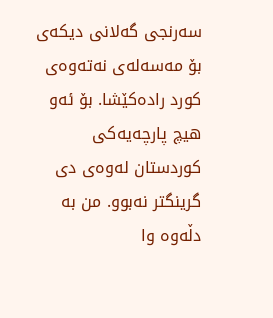سه‌رنجی‌ گه‌لانی‌ دیكه‌ی‌ بۆ مه‌سه‌له‌ی‌ نه‌ته‌وه‌ی كورد راده‌كێشا. بۆ ئه‌و هیچ پارچه‌یه‌كی‌ كوردستان له‌وه‌ی‌ دی‌ گرینگتر نه‌بوو. من به‌ دڵه‌وه‌ وا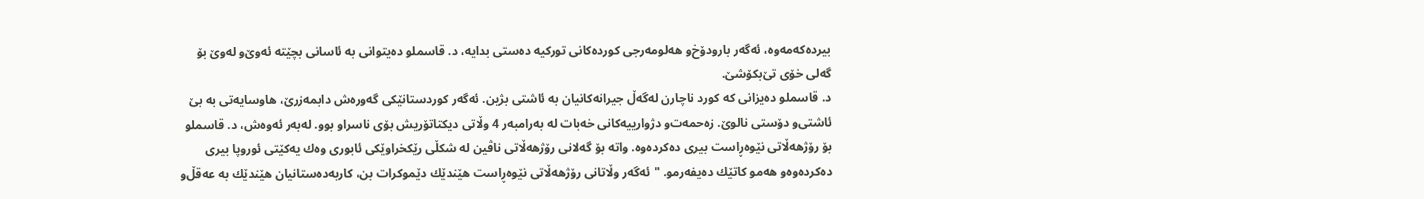بیرده‌كه‌مه‌وه‌، ئه‌گه‌ر بارودۆخ‌و هه‌لومه‌رجی‌ كورده‌كانی‌ توركیه‌ ده‌ستی‌ بدایه‌، د. قاسملو ده‌یتوانی‌ به‌ ئاسانی‌ بچێته‌ ئه‌وێ‌‌و له‌وێ‌ بۆ گه‌لی‌ خۆی تێ‌بكۆشێ‌.
د. قاسملو ده‌یزانی‌ كه‌ كورد ناچارن له‌گه‌ڵ جیرانه‌كانیان به‌ ئاشتی‌ بژین. ئه‌گه‌ر كوردستانێكی‌ گه‌وره‌ش دابمه‌زرێ‌، هاوسایه‌تی‌ به‌ بێ‌ ئاشتی‌‌و دۆستی‌ نالوێ‌. زه‌حمه‌ت‌و دژوارییه‌كانی‌ خه‌بات له‌ به‌رامبه‌ر 4 وڵاتی‌ دیكتاتۆریش بۆی‌ ناسراو بوو. له‌به‌ر ئه‌وه‌ش، د. قاسملو بۆ رۆژهه‌ڵاتی‌ نێوه‌ڕاست بیری‌ ده‌كرده‌وه‌. واته‌ بۆ گه‌لانی‌ رۆژهه‌ڵاتی‌ ناڤین له‌ شكڵی‌ رێكخراوێكی‌ ئابوری‌ وه‌ك یه‌كێتی‌ ئوروپا بیری‌ ده‌كرده‌وه‌‌و هه‌مو كاتێك ده‌یفه‌رمو. "ئه‌گه‌ر وڵاتانی‌ رۆژهه‌ڵاتی‌ نێوه‌ڕاست هێندێك دێموكرات بن، كاربه‌ده‌ستانیان هێندێك به‌ عه‌قڵ‌و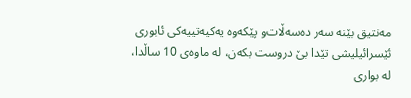مه‌نتیق بێنه‌ سه‌ر ده‌سه‌ڵات‌و پێكه‌وه‌ یه‌كیه‌تییه‌كی‌ ئابوری‌ ئێسرائیلیشی تێدا بێ‌ دروست بكه‌ن، له‌ ماوه‌ی‌ 10 ساڵدا، له‌ بواری‌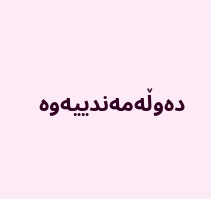ده‌وڵه‌مه‌ندییه‌وه‌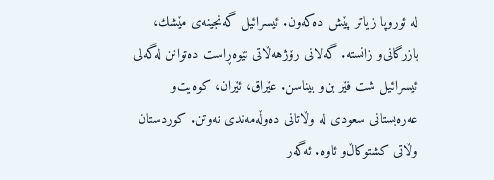له‌ ئوروپا زیاتر پێش ده‌كه‌ون. ئیسرائیل گه‌نجینه‌ی‌ مێشك، بازرگانی‌‌و زانسته‌. گه‌لانی‌ رۆژهه‌ڵاتی‌ نێوه‌ڕاست ده‌توانن له‌گه‌لی‌ ئیسرائیل شت فێر بن‌و بیناسن. عێراق، ئێران، كوه‌یت‌و عه‌ره‌بستانی‌ سعودی‌ له‌ وڵاتانی‌ ده‌وڵه‌مه‌ندی‌ نه‌وتن. كوردستان وڵاتی‌ كشتوكاڵ‌و ئاوه‌. ئه‌گه‌ر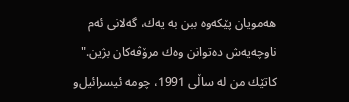هه‌مویان پێكه‌وه‌ ببن به‌ یه‌ك، گه‌لانی‌ ئه‌م ناوچه‌یه‌ش ده‌توانن وه‌ك مرۆڤه‌كان بژین."
كاتێك من له‌ ساڵی‌ 1991، چومه‌ ئیسرائیل‌و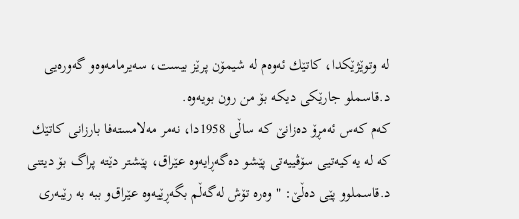له‌ وتوێژێكدا، كاتێك ئه‌وه‌م له‌ شیمۆن پرێز بیست، سه‌یرمامه‌وه‌‌و گه‌وره‌یی‌ د.قاسملو جارێكی‌ دیكه‌ بۆ من رون بویه‌وه‌.
كه‌م كه‌س ئه‌مڕۆ ده‌زانێ‌ كه‌ ساڵی‌ 1958دا، نه‌مر مه‌لامسته‌فا بارزانی‌ كاتێك كه‌ له‌ یه‌كیه‌تیی‌ سۆڤییه‌تی‌ پێشو ده‌گه‌ڕایه‌وه‌ عێراق، پێشتر دێته‌ پراگ بۆ دیتنی‌ د.قاسملو‌و پێی‌ ده‌ڵێ‌: "وه‌ره‌ تۆش له‌گه‌ڵم بگه‌ڕێیه‌وه‌ عێراق‌و ببه‌ به‌ رێبه‌ری‌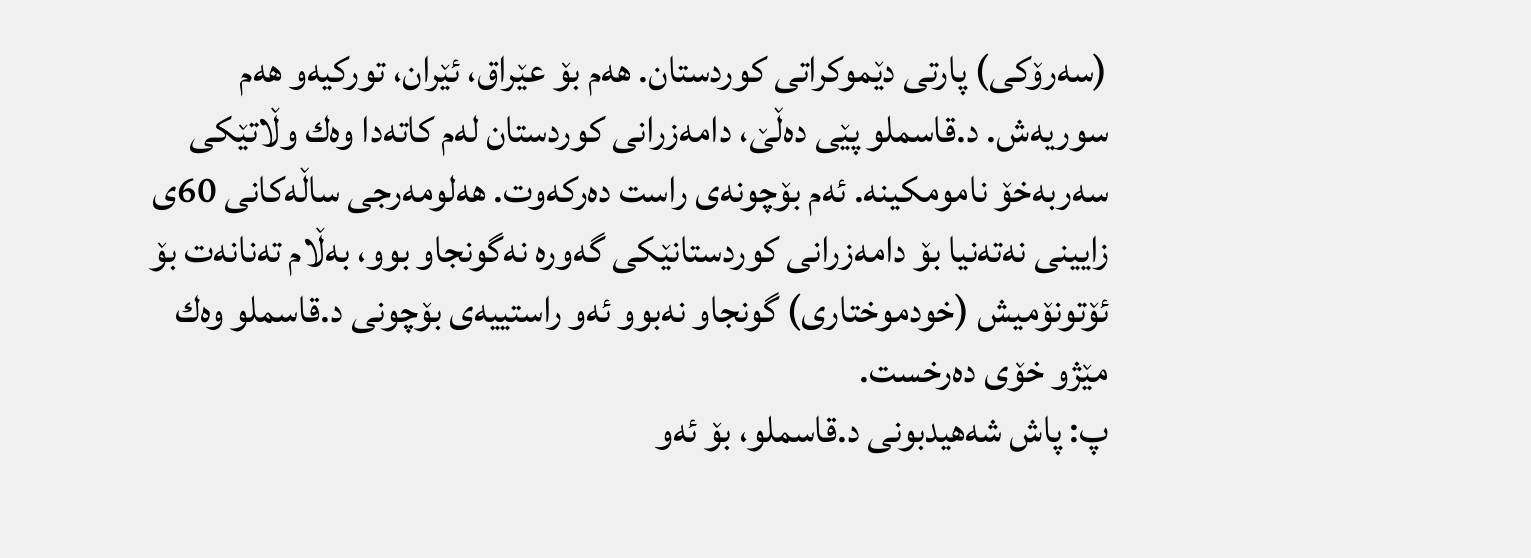(سه‌رۆكی‌) پارتی‌ دێموكراتی‌ كوردستان. هه‌م بۆ عێراق، ئێران، توركیه‌‌و هه‌م سوریه‌ش. د.قاسملو پێی‌ ده‌ڵێ‌، دامه‌زرانی‌ كوردستان له‌م كاته‌دا وه‌ك وڵاتێكی‌ سه‌ربه‌خۆ نامومكینه‌. ئه‌م بۆچونه‌ی‌ راست ده‌ركه‌وت. هه‌لومه‌رجی‌ ساڵه‌كانی‌ 60ی‌ زایینی‌ نه‌ته‌نیا بۆ دامه‌زرانی‌ كوردستانێكی‌ گه‌وره‌ نه‌گونجاو بوو، به‌ڵام ته‌نانه‌ت بۆ ئۆتونۆمیش (خودموختاری‌) گونجاو نه‌بو‌و ئه‌و راستییه‌ی‌ بۆچونی‌ د.قاسملو وه‌ك مێژو خۆی ده‌رخست.
پ: پاش شه‌هیدبونی‌ د.قاسملو، بۆ ئه‌و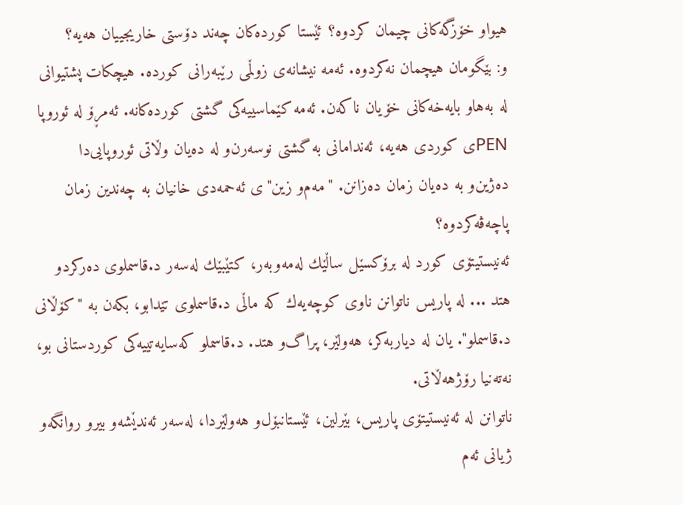هیوا‌و خۆزگه‌كانی‌ چیمان كردوه‌؟ ئێستا كورده‌كان چه‌ند دۆستی‌ خاریجییان هه‌یه‌؟
و: بێگومان هیچمان نه‌كردوه‌. ئه‌مه‌ نیشانه‌ی‌ زوڵمی‌ رێبه‌رانی‌ كورده‌. هیچكات پشتیوانی‌ له‌ به‌هاو بایه‌خه‌كانی‌ خۆیان ناكه‌ن. ئه‌مه‌ كێماسییه‌كی‌ گشتی‌ كورده‌كانه‌. ئه‌مڕۆ له‌ ئوروپا PENی‌ كوردی‌ هه‌یه‌، ئه‌ندامانی‌ به‌ گشتی‌ نوسه‌رن‌و له‌ ده‌یان وڵاتی‌ ئوروپایی‌دا ده‌ژین‌و به‌ ده‌یان زمان ده‌زانن. "مه‌م‌و زین"ی‌ ئه‌حمه‌دی‌ خانیان به‌ چه‌ندین زمان پاچه‌ڤه‌كردوه‌؟
ئه‌نیستیتۆی‌ كورد له‌ برۆكسێل ساڵێك له‌مه‌وبه‌ر، كتێبێك له‌سه‌ر د.قاسملوی‌ ده‌ركرد‌و هتد ... له‌ پاریس ناتوانن ناوی‌ كوچه‌یه‌ك كه‌ ماڵی‌ د.قاسملوی‌ تێدابو، بكه‌ن به‌ "كۆڵانی‌ د.قاسملو". یان له‌ دیاربه‌كر، هه‌ولێر، پراگ‌و هتد. د.قاسملو كه‌سایه‌تییه‌كی‌ كوردستانی‌ بو، نه‌ته‌نیا رۆژهه‌ڵاتی‌.
ناتوانن له‌ ئه‌نیستیتۆی‌ پاریس، بێرلین، ئێستانبۆل‌و هه‌ولێردا، له‌سه‌ر ئه‌ندێشه‌‌و بیرو روانگه‌‌و ژیانی‌ ئه‌م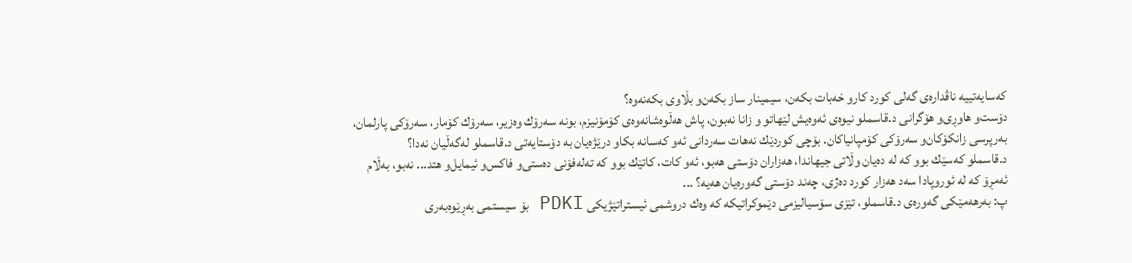كه‌سایه‌تییه‌ ناڤداره‌ی‌ گه‌لی‌ كورد كارو خه‌بات بكه‌ن، سیمینار ساز بكه‌ن‌و بڵاوی‌ بكه‌نه‌وه‌؟
دۆست‌و هاوڕی‌‌و هۆگرانی‌ د.قاسملو نیوه‌ی‌ ئه‌وه‌یش لێهاتو و زانا نه‌بون، پاش هه‌ڵوه‌شانه‌وه‌ی‌ كۆمۆنیزم، بونه‌ سه‌رۆك وه‌زیر، سه‌رۆك كۆمار، سه‌رۆكی‌ پارلمان، به‌رپرسی زانكۆكان‌و سه‌رۆكی‌ كۆمپانیاكان. بۆچی‌ كوردێك نه‌هات سه‌ردانی‌ ئه‌و كه‌سانه‌ بكا‌و درێژه‌یان به‌ دۆستایه‌تی‌ د.قاسملو له‌گه‌ڵیان نه‌دا؟
د.قاسملو كه‌سێك بوو كه‌ له‌ ده‌یان وڵاتی‌ جیهاندا، هه‌زاران دۆستی‌ هه‌بو، ئه‌و كات، كاتێك بوو كه‌ ته‌له‌فۆنی‌ ده‌ستی‌‌و فاكس‌و ئیمایل‌و هتد... نه‌بو، به‌ڵام ئه‌مڕۆ كه‌ له‌ ئوروپادا سه‌د هه‌زار كورد ده‌ژی‌، چه‌ند دۆستی‌ گه‌وره‌یان هه‌یه‌؟ ...
پ: به‌رهه‌مێكی‌ گه‌وره‌ی‌ د.قاسملو، تێزی‌ سۆسیالیزمی‌ دێموكراتیكه‌ كه‌ وه‌ك دروشمی‌ ئیستراتێژیكی‌ PDKI بۆ سیستمی‌ به‌ڕێوه‌به‌ری‌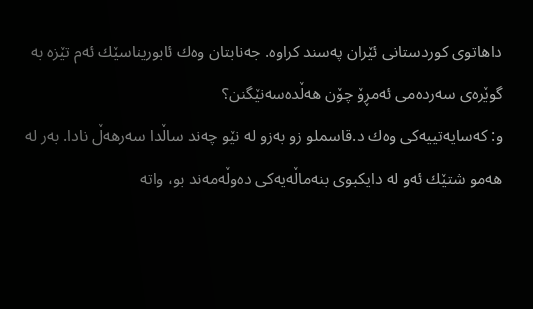داهاتوی‌ كوردستانی‌ ئێران په‌سند كراوه‌. جه‌نابتان وه‌ك ئابوریناسێك ئه‌م تێزه‌ به‌ گوێره‌ی‌ سه‌رده‌می‌ ئه‌مڕۆ چۆن هه‌ڵده‌سه‌نێگنن؟
و: كه‌سایه‌تییه‌كی‌ وه‌ك د.قاسملو زو به‌زو له‌ نێو چه‌ند ساڵدا سه‌رهه‌ڵ نادا. به‌ر له‌ هه‌مو شتێك ئه‌و له‌ دایكبوی‌ بنه‌ماڵه‌یه‌كی‌ ده‌وڵه‌مه‌ند بو، واته‌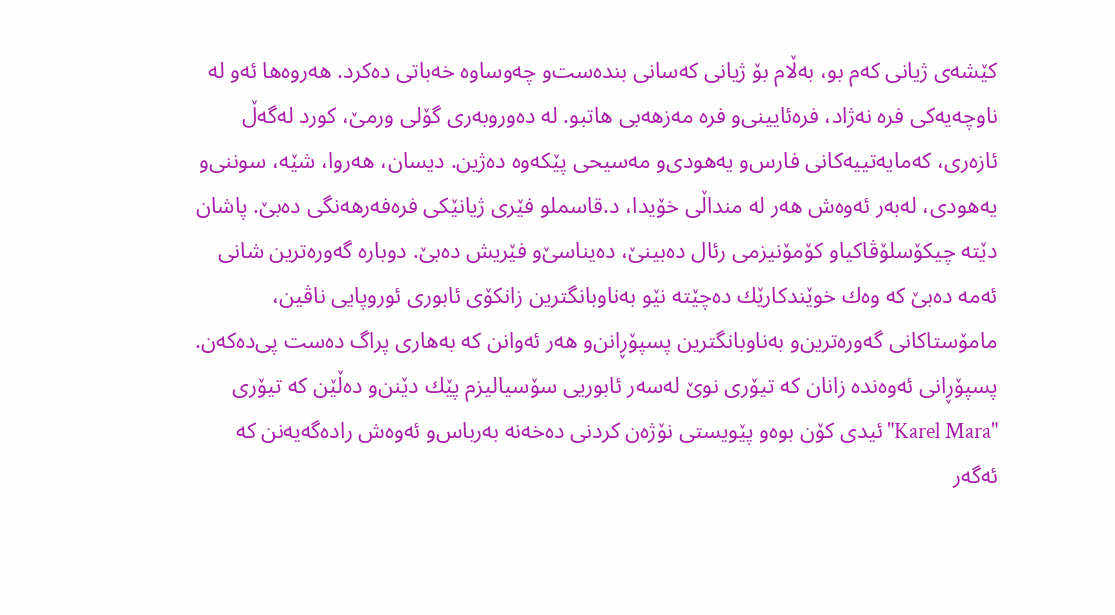كێشه‌ی‌ ژیانی‌ كه‌م بو، به‌ڵام بۆ ژیانی‌ كه‌سانی‌ بنده‌ست‌و چه‌وساوه‌ خه‌باتی‌ ده‌كرد. هه‌روه‌ها ئه‌و له‌ ناوچه‌یه‌كی‌ فره‌ نه‌ژاد، فره‌ئایینی‌‌و فره‌ مه‌زهه‌بی‌ هاتبو. له‌ ده‌وروبه‌ری‌ گۆلی‌ ورمێ‌، كورد له‌گه‌ڵ ئازه‌ری‌، كه‌مایه‌تییه‌كانی‌ فارس‌و یه‌هودی‌‌و مه‌سیحی‌ پێكه‌وه‌ ده‌ژین. دیسان، هه‌روا، شێه‌، سوننی‌‌و یه‌هودی‌، له‌به‌ر ئه‌وه‌ش هه‌ر له‌ منداڵی‌ خۆیدا، د.قاسملو فێری‌ ژیانێكی‌ فره‌فه‌رهه‌نگی‌ ده‌بێ‌. پاشان دێته‌ چیكۆسلۆڤاكیا‌و كۆمۆنیزمی‌ رئال ده‌بینێ‌، ده‌یناسێ‌‌و فێریش ده‌بێ‌. دوباره‌ گه‌وره‌ترین شانی‌ ئه‌مه‌ ده‌بێ‌ كه‌ وه‌ك خوێندكارێك ده‌چێته‌ نێو به‌ناوبانگترین زانكۆی ئابوری‌ ئوروپایی‌ ناڤین، مامۆستاكانی‌ گه‌وره‌ترین‌و به‌ناوبانگترین پسپۆڕانن‌و هه‌ر ئه‌وانن كه‌ به‌هاری‌ پراگ ده‌ست پی‌ده‌كه‌ن. پسپۆڕانی‌ ئه‌وه‌نده‌ زانان كه‌ تیۆری‌ نوێ‌ له‌سه‌ر ئابوریی‌ سۆسیالیزم پێك دێنن‌و ده‌ڵێن كه‌ تیۆری‌ "Karel Mara"ئیدی‌ كۆن بوه‌‌و پێویستی‌ نۆژه‌ن كردنی‌ ده‌خه‌نه‌ به‌رباس‌و ئه‌وه‌ش راده‌گه‌یه‌نن كه‌ ئه‌گه‌ر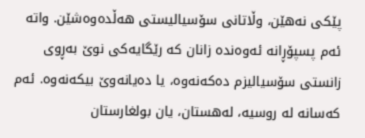پێكی‌ نه‌هێن، وڵاتانی‌ سۆسیالیستی‌ هه‌ڵده‌وه‌شێن. واته‌ ئه‌م پسپۆڕانه‌ ئه‌وه‌نده‌ زانان كه‌ رێگایه‌كی‌ نوێ‌ به‌ڕوی‌ زانستی‌ سۆسیالیزم ده‌كه‌نه‌وه‌، یا ده‌یانه‌وێ‌ بیكه‌نه‌وه‌. ئه‌م كه‌سانه‌ له‌ روسیه‌، له‌هستان، یان بولغارستان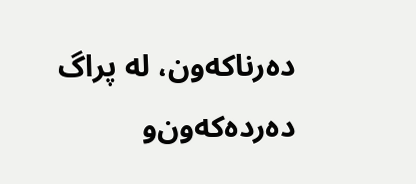ده‌رناكه‌ون، له‌ پراگ ده‌رده‌كه‌ون‌و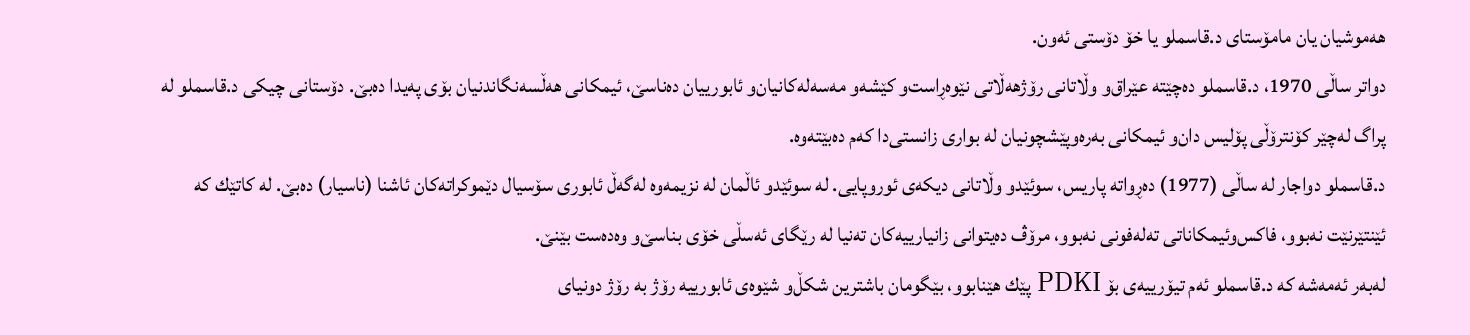هه‌موشیان یان مامۆستای‌ د.قاسملو یا خۆ دۆستی‌ ئه‌ون.
دواتر ساڵی‌ 1970، د.قاسملو ده‌چێته‌ عێراق‌و وڵاتانی‌ رۆژهه‌ڵاتی‌ نێوه‌ڕاست‌و كێشه‌‌و مه‌سه‌له‌كانیان‌و ئابورییان ده‌ناسێ‌، ئیمكانی‌ هه‌ڵسه‌نگاندنیان بۆی‌ په‌یدا ده‌بێ‌. دۆستانی‌ چیكی‌ د.قاسملو له‌ پراگ له‌چێر كۆنترۆڵی‌ پۆلیس دان‌و ئیمكانی‌ به‌ره‌وپێشچونیان له‌ بواری‌ زانستی‌دا كه‌م ده‌بێته‌وه‌.
د.قاسملو دواجار له‌ ساڵی‌ (1977) ده‌ڕواته‌ پاریس، سوئێد‌و وڵاتانی‌ دیكه‌ی‌ ئوروپایی‌. له‌ سوئێد‌و ئاڵمان له‌ نزیمه‌وه‌ له‌گه‌ڵ ئابوری سۆسیال دێموكراته‌كان ئاشنا (ناسیار) ده‌بێ‌. له‌ كاتێك كه‌ ئێنتێرنێت نه‌بوو، فاكس‌وئیمكاناتی‌ ته‌له‌فونی‌ نه‌بوو، مرۆڤ ده‌یتوانی‌ زانیارییه‌كان ته‌نیا له‌ رێگای‌ ئه‌سڵی‌ خۆی بناسێ‌‌و وه‌ده‌ست بێنێ‌.
له‌به‌ر ئه‌مه‌شه‌ كه‌ د.قاسملو ئه‌م تیۆرییه‌ی‌ بۆ PDKI پێك هێنابوو، بێگومان باشترین شكڵ‌و شێوه‌ی‌ ئابورییه‌ رۆژ به‌ رۆژ دونیای‌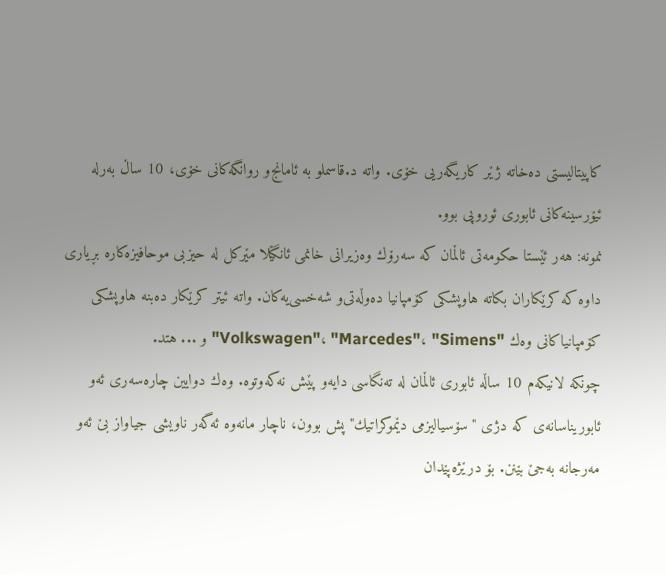كاپیتالیستی‌ ده‌خاته‌ ژێر كاریگه‌ریی‌ خۆی. واته‌ د.قاسملو به‌ ئامانج‌و روانگه‌كانی‌ خۆی، 10 ساڵ به‌رله‌ ئیۆرسینه‌كانی‌ ئابوری‌ ئوروپی‌ بوو.
نمونه‌: هه‌ر ئێستا حكومه‌تی‌ ئاڵمان كه‌ سه‌رۆك وه‌زیرانی‌ خانمی‌ ئانگێلا مێركل له‌ حیزبی‌ موحافیزه‌كاره‌ بڕیاری‌ داوه‌ كه‌ كرێكاران بكاته‌ هاوپشكی‌ كۆمپانیا ده‌وڵه‌تی‌‌و شه‌خسی‌یه‌كان. واته‌ ئیتر كرێكار ده‌بنه‌ هاوپشكی‌ كۆمپانیاكانی‌ وه‌ك "Volkswagen"، "Marcedes"، "Simens" و ... هتد.
چونكه‌ لانیكه‌م 10 ساڵه‌ ئابوری‌ ئاڵمان له‌ ته‌نگاسی دایه‌‌و پێش نه‌كه‌وتوه‌. وه‌ك دوایین چاره‌سه‌ری‌ ئه‌و ئابوریناسانه‌ی‌ كه‌ دژی‌ "سۆسیالیزمی‌ دێموكراتیك"پش بوون، ناچار مانه‌وه‌ ئه‌گه‌ر ناویشی‌ جیاواز بێ‌ ئه‌و مه‌رجانه‌ به‌جێ‌ بێنن. بۆ درێژه‌پێدان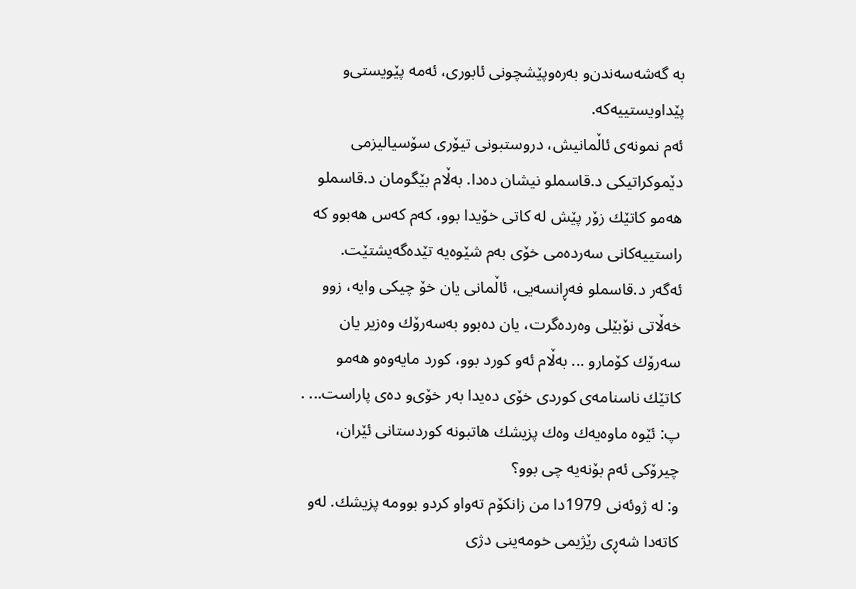به‌ گه‌شه‌سه‌ندن‌و به‌ره‌وپێشچونی‌ ئابوری‌، ئه‌مه‌ پێویستی‌‌و پێداویستییه‌كه‌.
ئه‌م نمونه‌ی‌ ئاڵمانیش، دروستبونی‌ تیۆری سۆسیالیزمی‌ دێموكراتیكی‌ د.قاسملو نیشان ده‌دا. به‌ڵام بێگومان د.قاسملو هه‌مو كاتێك زۆر پێش له‌ كاتی‌ خۆیدا بوو، كه‌م كه‌س هه‌بوو كه‌ راستییه‌كانی‌ سه‌رده‌می‌ خۆی به‌م شێوه‌یه‌ تێده‌گه‌یشتێت.
ئه‌گه‌ر د.قاسملو فه‌ڕانسه‌یی‌، ئاڵمانی‌ یان خۆ چیكی‌ وایه‌، زوو خه‌ڵاتی‌ نۆبێلی‌ وه‌رده‌گرت، یان ده‌بوو به‌سه‌رۆك وه‌زیر یان سه‌رۆك كۆمار‌و ... به‌ڵام ئه‌و كورد بوو، كورد مایه‌وه‌‌و هه‌مو كاتێك ناسنامه‌ی‌ كوردی‌ خۆی ده‌یدا به‌ر خۆی‌و ده‌ی پاراست... .
پ: ئێوه‌ ماوه‌یه‌ك وه‌ك پزیشك هاتبونه‌ كوردستانی‌ ئێران، چیرۆكی‌ ئه‌م بۆنه‌یه‌ چی‌ بوو؟
و: له‌ ژوئه‌نی‌ 1979دا من زانكۆم ته‌واو كرد‌و بوومه‌ پزیشك. له‌و كاته‌دا شه‌ڕی‌ رێژیمی‌ خومه‌ینی‌ دژی‌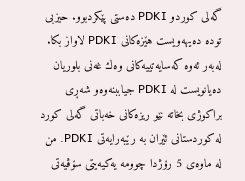گه‌لی‌ كورد‌و PDKI ده‌ستی‌ پێكردبوو. حیزبی‌ توده‌ ده‌یهه‌ویست هێزه‌كانی‌ PDKI لاواز بكا. له‌به‌ر ئه‌وه‌ كه‌سایه‌تییه‌كانی‌ وه‌ك غه‌نی‌ بلوریان ده‌یانویست له‌ PDKI جیاببنه‌وه‌‌و شه‌ڕی‌ براكوژی‌ بخاته‌ نێو ریزه‌كانی‌ خه‌باتی‌ گه‌لی‌ كورد له‌ كوردستانی‌ ئێران به‌ رێبه‌رایه‌تی‌ PDKI. من له‌ ماوه‌ی‌ 5 رۆژدا چوومه‌ یه‌كیه‌یتی‌ سۆڤیه‌تی‌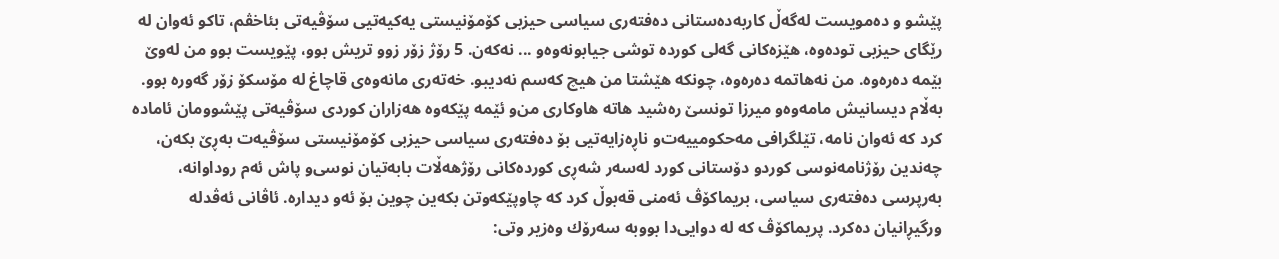پێشو و ده‌مویست له‌گه‌ڵ كاربه‌ده‌ستانی‌ ده‌فته‌ری‌ سیاسی حیزبی‌ كۆمۆنیستی‌ یه‌كیه‌تیی‌ سۆڤیه‌تی‌ بئاخڤم، تاكو ئه‌وان له‌ رێگای‌ حیزبی‌ توده‌وه‌، هێزه‌كانی‌ گه‌لی‌ كورده‌ توشی جیابونه‌وه‌و ... نه‌كه‌ن. 5 رۆژ زۆر زوو تریش بوو، پێویست بوو من له‌وێ‌ بێمه‌ ده‌ره‌وه‌. من نه‌هاتمه‌ ده‌ره‌وه‌، چونكه‌ هێشتا من هیچ كه‌سم نه‌دیبو. خه‌ته‌ری‌ مانه‌وه‌ی‌ قاچاغ له‌ مۆسكۆ زۆر گه‌وره‌ بوو. به‌ڵام دیسانیش مامه‌وه‌‌و میرزا تونسێ‌ ره‌شید هاته‌ هاوكاری‌ من‌و ئێمه‌ پێكه‌وه‌ هه‌زاران كوردی‌ سۆڤیه‌تی‌ پێشوومان ئاماده‌ كرد كه‌ ئه‌وان نامه‌، تێلگرافی‌ مه‌حكومییه‌ت‌و ناڕه‌زایه‌تیی‌ بۆ ده‌فته‌ری سیاسی حیزبی‌ كۆمۆنیستی‌ سۆڤیه‌ت به‌ڕێ‌ بكه‌ن، چه‌ندین رۆژنامه‌نوسی كورد‌و دۆستانی‌ كورد له‌سه‌ر شه‌ڕی‌ كورده‌كانی‌ رۆژهه‌ڵات بابه‌تیان نوسی‌و پاش ئه‌م روداوانه‌، به‌رپرسی ده‌فته‌ری‌ سیاسی، بریماكۆڤ ئه‌منی‌ قه‌بوڵ كرد كه‌ چاوپێكه‌وتن بكه‌ین چوین بۆ ئه‌و دیداره‌. ئاڤانی‌ ئه‌ڤدله‌ ورگیڕانیان ده‌كرد. پریماكۆڤ كه‌ له‌ دوایی‌دا بووبه‌ سه‌رۆك وه‌زیر وتی‌: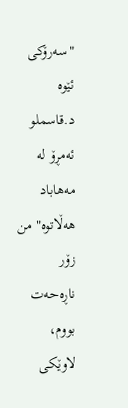"سه‌رۆكی‌ ئێوه‌ د.قاسملو ئه‌مڕۆ له‌ مه‌هاباد هه‌ڵاتوه‌" من زۆر ناڕه‌حه‌ت بووم، لاوێكی‌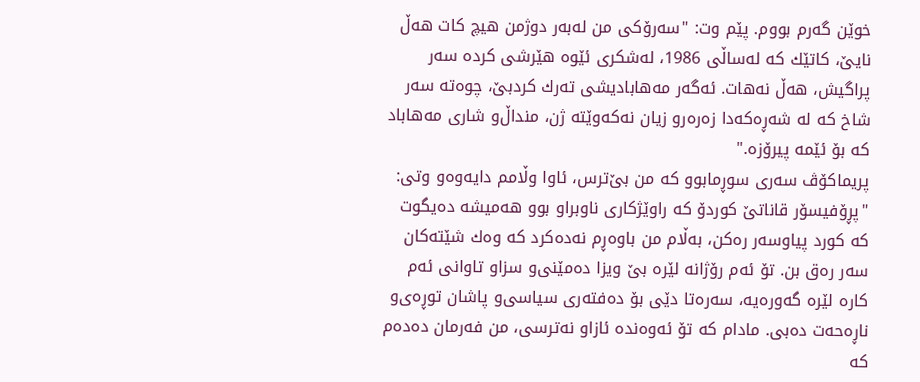خوێن گه‌رم بووم. پێم وت: "سه‌رۆكی‌ من له‌به‌ر دوژمن هیچ كات هه‌ڵ نایێ‌، كاتێك كه‌ له‌ساڵی‌ 1986، له‌شكری‌ ئێوه‌ هێرشی كرده‌ سه‌ر پراگیش، هه‌ڵ نه‌هات. ئه‌گه‌ر مه‌هابادیشی‌ ته‌رك كردبێ‌، چوه‌ته‌ سه‌ر شاخ كه‌ له‌ شه‌ڕه‌كه‌دا زه‌ره‌رو زیان نه‌كه‌وێته‌ ژن، منداڵ‌و شاری‌ مه‌هاباد كه‌ بۆ ئێمه‌ پیرۆزه‌."
پریماكۆڤ سه‌ری‌ سوڕمابوو كه‌ من بێ‌ترس، ئاوا وڵامم دایه‌وه‌‌و وتی‌: "پڕۆفیسۆر قاناتێ‌ كوردۆ كه‌ راوێژكاری‌ ناوبراو بوو هه‌میشه‌ ده‌یگوت كه‌ كورد پیاوسه‌ر ره‌كن، به‌ڵام من باوه‌ڕم نه‌ده‌كرد كه‌ وه‌ك شێته‌كان سه‌ر ره‌ق بن. تۆ ئه‌م رۆژانه‌ لێره‌ بێ‌ ویزا ده‌مێنی‌‌و سزاو تاوانی‌ ئه‌م كاره‌ لێره‌ گه‌وره‌یه‌، سه‌ره‌تا دێی‌ بۆ ده‌فته‌ری‌ سیاسی‌و پاشان توڕه‌ی‌‌و ناڕه‌حه‌ت ده‌بی‌. مادام كه‌ تۆ ئه‌وه‌نده‌ ئازا‌و نه‌ترسی، من فه‌رمان ده‌ده‌م كه‌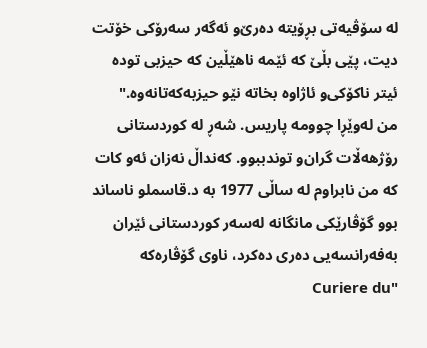له‌ سۆڤیه‌تی‌ بڕۆیته‌ ده‌رێ‌‌و ئه‌گه‌ر سه‌رۆكی‌ خۆتت دیت، پێی‌ بڵێ‌ كه‌ ئێمه‌ ناهێڵین كه‌ حیزبی‌ توده‌ ئیتر ناكۆكی‌‌و ئاژاوه‌ بخاته‌ نێو حیزبه‌كه‌تانه‌وه‌."
من له‌وێڕا چوومه‌ پاریس. شه‌ڕ له‌ كوردستانی‌ رۆژهه‌ڵات گران‌و توندببوو. كه‌نداڵ نه‌زان ئه‌و كات كه‌ من نابراوم له‌ ساڵی‌ 1977 به‌ د.قاسملو ناساند بوو گۆڤارێكی‌ مانگانه‌ له‌سه‌ر كوردستانی‌ ئێران به‌فه‌رانسه‌یی‌ ده‌ری‌ ده‌كرد، ناوی‌ گۆڤاره‌كه‌ "Curiere du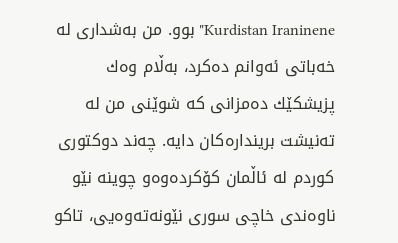Kurdistan Iraninene" بوو. من به‌شداری‌ له‌ خه‌باتی‌ ئه‌وانم ده‌كرد، به‌ڵام وه‌ك پزیشكێك ده‌مزانی‌ كه‌ شوێنی‌ من له‌ ته‌نیشت برینداره‌كان دایه‌. چه‌ند دوكتوری‌ كوردم له‌ ئاڵمان كۆكرده‌وه‌‌و چوینه‌ نێو ناوه‌ندی‌ خاچی‌ سوری‌ نێونه‌ته‌وه‌یی‌، تاكو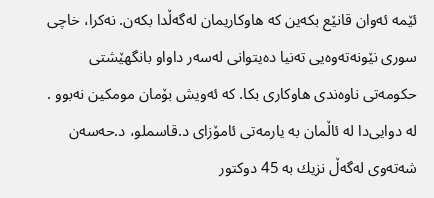ئێمه‌ ئه‌وان قانێع بكه‌ین كه‌ هاوكاریمان له‌گه‌ڵدا بكه‌ن. نه‌كرا، خاچی‌ سوری‌ نێونه‌ته‌وه‌یی‌ ته‌نیا ده‌یتوانی‌ له‌سه‌ر داوا‌و بانگهێشتی‌ حكومه‌تی‌ ناوه‌ندی‌ هاوكاری‌ بكا. كه‌ ئه‌ویش بۆمان مومكین نه‌بوو . له‌ دوایی‌دا له‌ ئاڵمان به‌ یارمه‌تی‌ ئامۆزای‌ د.قاسملو، د.حه‌سه‌ن شه‌ته‌وی‌ له‌گه‌ڵ نزیك به‌ 45 دوكتور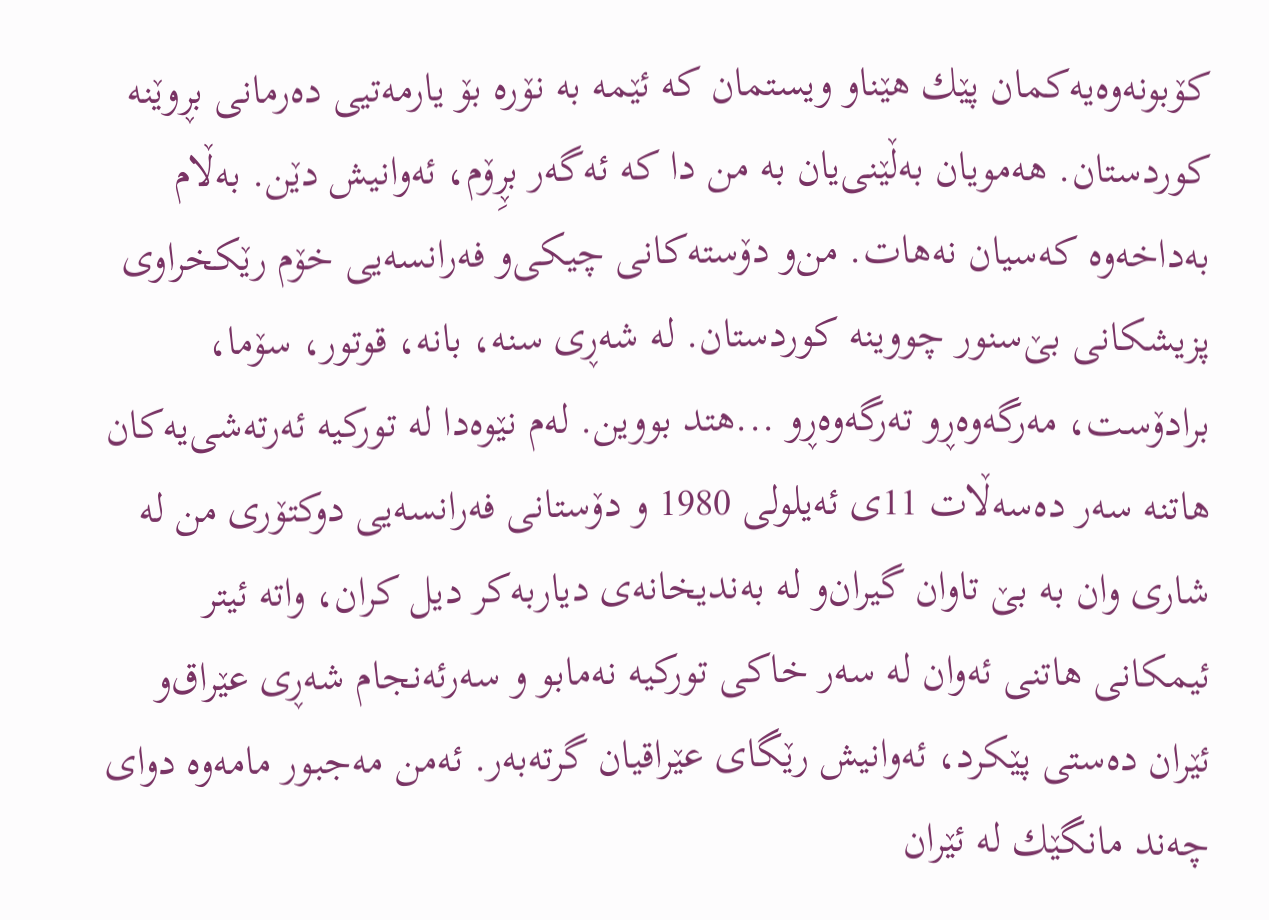كۆبونه‌وه‌یه‌كمان پێك هێنا‌و ویستمان كه‌ ئێمه‌ به‌ نۆره‌ بۆ یارمه‌تیی‌ ده‌رمانی‌ بڕوێنه‌ كوردستان. هه‌مویان به‌ڵێنی‌یان به‌ من دا كه‌ ئه‌گه‌ر بڕِۆم، ئه‌وانیش دێن. به‌ڵام به‌داخه‌وه‌ كه‌سیان نه‌هات. من‌و دۆسته‌كانی‌ چیكی‌‌و فه‌رانسه‌یی‌ خۆم رێكخراوی‌ پزیشكانی‌ بێ‌سنور چووینه‌ كوردستان. له‌ شه‌ڕی‌ سنه‌، بانه‌، قوتور، سۆما، برادۆست، مه‌رگه‌وه‌ڕ‌و ته‌رگه‌وه‌ڕ‌و ...هتد بووین. له‌م نێوه‌دا له‌ توركیه‌ ئه‌رته‌شی‌یه‌كان هاتنه‌ سه‌ر ده‌سه‌ڵات 11ی‌ ئه‌یلولی‌ 1980 و دۆستانی‌ فه‌رانسه‌یی‌ دوكتۆری‌ من له‌ شاری‌ وان به‌ بێ‌ تاوان گیران‌و له‌ به‌ندیخانه‌ی‌ دیاربه‌كر دیل كران، واته‌ ئیتر ئیمكانی‌ هاتنی‌ ئه‌وان له‌ سه‌ر خاكی‌ توركیه‌ نه‌مابو و سه‌رئه‌نجام شه‌ڕی‌ عێراق‌و ئێران ده‌ستی‌ پێكرد، ئه‌وانیش رێگای‌ عێراقیان گرته‌به‌ر. ئه‌من مه‌جبور مامه‌وه‌ دوای‌ چه‌ند مانگێك له‌ ئێران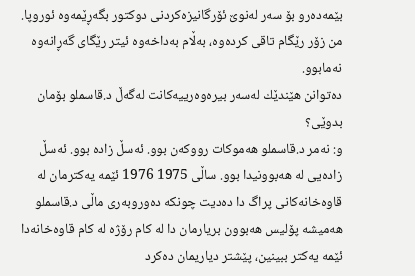بێمه‌ده‌ر‌و بۆ سه‌ر له‌نوێ‌ ئۆرگانیزه‌كردنی‌ دوكتور بگه‌ڕێمه‌وه‌ ئوروپا. من زۆر رێگام تاقی‌ كرده‌وه‌، به‌ڵام به‌داخه‌وه‌ ئیتر رێگای‌ گه‌ڕانه‌وه‌ نه‌مابوو.
ده‌توانن هێندێك له‌سه‌ر بیره‌وه‌رییه‌كانت له‌گه‌ڵ د.قاسملو بۆمان بدوێی؟
و: نه‌مر د.قاسملو هه‌موكات رووكه‌ن بوو. ئه‌سڵ زاده‌ بوو. ئه‌سڵ زاده‌یی‌ له‌ هه‌بوونیدا بوو. ساڵی‌ 1975 1976 ئێمه‌ یه‌كترمان له‌ قاوه‌خانه‌كانی‌ پراگ دا ده‌دیت چونكه‌ ده‌وروبه‌ری‌ ماڵی‌ د.قاسملو هه‌میشه‌ پۆلیس هه‌بوون بریارمان دا له‌ كام رۆژه‌ له‌ كام قاوه‌خانه‌دا ئێمه‌ یه‌كتر ببینین، پێشتر دیاریمان ده‌كرد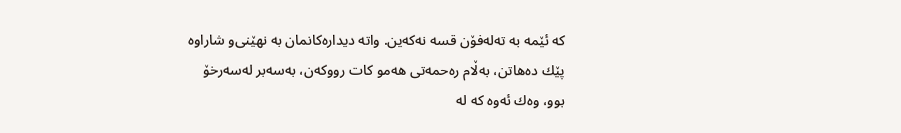كه‌ ئێمه‌ به‌ ته‌له‌فۆن قسه‌ نه‌كه‌ین. واته‌ دیداره‌كانمان به‌ نهێنی‌‌و شاراوه‌ پێك ده‌هاتن، به‌ڵام ره‌حمه‌تی‌ هه‌مو كات رووكه‌ن، به‌سه‌بر له‌سه‌رخۆ بوو، وه‌ك ئه‌وه‌ كه‌ له‌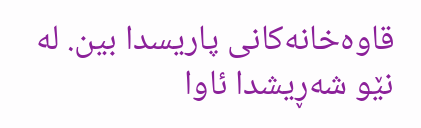قاوه‌خانه‌كانی‌ پاریسدا بین. له‌ نێو شه‌ڕیشدا ئاوا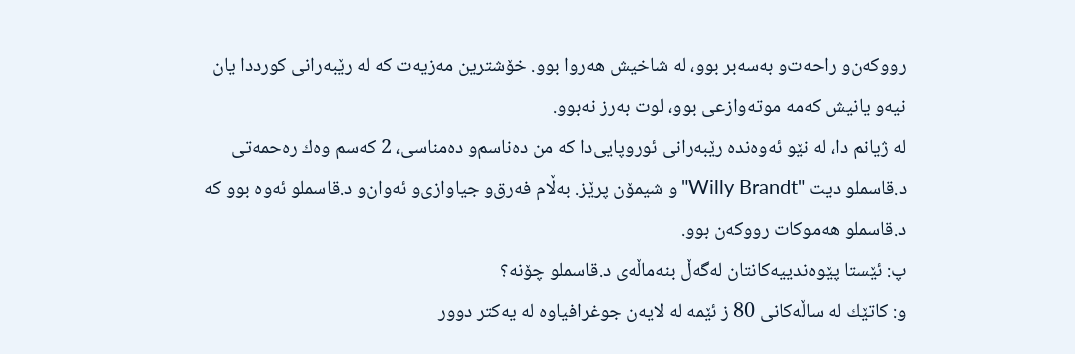رووكه‌ن‌و راحه‌ت‌و به‌سه‌بر بوو، له‌ شاخیش هه‌روا بوو. خۆشترین مه‌زیه‌ت كه‌ له‌ رێبه‌رانی‌ كورددا یان نیه‌‌و یانیش كه‌مه‌ موته‌وازعی‌ بوو، لوت به‌رز نه‌بوو.
له‌ ژیانم دا، له‌ نێو ئه‌وه‌نده‌ رێبه‌رانی‌ ئوروپایی‌دا كه‌ من ده‌ناسم‌و ده‌مناسی، 2 كه‌سم وه‌ك ره‌حمه‌تی‌ د.قاسملو دیت "Willy Brandt"و شیمۆن پرێز. به‌ڵام فه‌رق‌و جیاوازی‌‌و ئه‌وان‌و د.قاسملو ئه‌وه‌ بوو كه‌ د.قاسملو هه‌موكات رووكه‌ن بوو.
پ: ئێستا پێوه‌ندییه‌كانتان له‌گه‌ڵ بنه‌ماڵه‌ی‌ د.قاسملو چۆنه‌؟
و: كاتێك له‌ ساڵه‌كانی‌ 80 ز ئێمه‌ له‌ لایه‌ن جوغرافیاوه‌ له‌ یه‌كتر دوور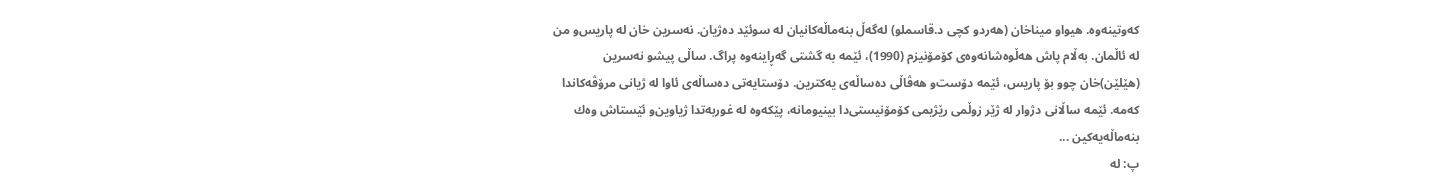كه‌وتینه‌وه‌. هیوا‌و میناخان (هه‌ردو كچی‌ د.قاسملو) له‌گه‌ڵ بنه‌ماڵه‌كانیان له‌ سوئێد ده‌ژیان. نه‌سرین خان له‌ پاریس‌و من له‌ ئاڵمان. به‌ڵام پاش هه‌ڵوه‌شانه‌وه‌ی‌ كۆمۆنیزم (1990)، ئێمه‌ به‌ گشتی‌ گه‌ڕاینه‌وه‌ پراگ. ساڵی‌ پیشو نه‌سرین (هێلێن)خان چوو بۆ پاریس، ئێمه‌ دۆست‌و هه‌ڤاڵی‌ ده‌ساڵه‌ی‌ یه‌كترین. دۆستایه‌تی‌ ده‌ساڵه‌ی‌ ئاوا له‌ ژیانی‌ مرۆڤه‌كاندا كه‌مه‌. ئێمه‌ ساڵانی دژوار له‌ ژێر زوڵمی‌ رێژیمی‌ كۆمۆنیستی‌دا بینیومانه‌، پێكه‌وه‌ له‌ غوربه‌تدا ژیاوین‌و ئێستاش وه‌ك بنه‌ماڵه‌یه‌كین ...
پ: له‌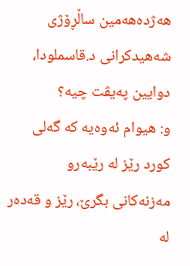هه‌ژده‌هه‌مین ساڵڕۆژی‌ شه‌هیدكرانی‌ د.قاسملودا، دوایین په‌یڤت چیه‌؟
و: هیوام ئه‌وه‌یه‌ كه‌ گه‌لی‌ كورد رێز له‌ رێبه‌ر‌و مه‌زنه‌كانی‌ بگرێ‌، رێز ‌و قه‌ده‌ر له‌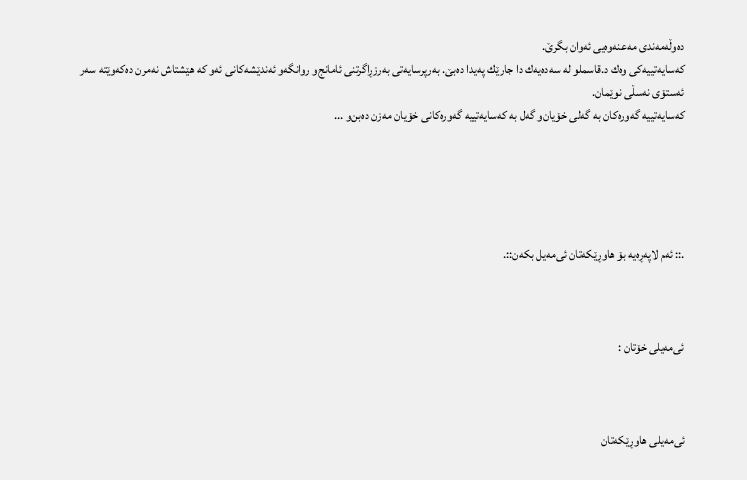ده‌وڵه‌مه‌ندی‌ مه‌عنه‌وه‌یی‌ ئه‌وان بگرێ‌.
كه‌سایه‌تییه‌كی‌ وه‌ك د.قاسملو له‌ سه‌ده‌یه‌ك دا جارێك په‌یدا ده‌بێ‌. به‌رپرسایه‌تی‌ به‌رزڕاگرتنی‌ ئامانج‌و روانگه‌‌و ئه‌ندێشه‌كانی‌ ئه‌و كه‌ هێشتاش نه‌مرن ده‌كه‌وێته‌ سه‌ر ئه‌ستۆی‌ نه‌سڵی‌ نوێمان.
كه‌سایه‌تییه‌ گه‌وره‌كان به‌ گه‌لی‌ خۆیان‌و گه‌ل به‌ كه‌سایه‌تییه‌ گه‌وره‌كانی‌ خۆیان مه‌زن ده‌بن‌و ...





.:: ئه‌م لاپه‌ڕه‌یه بۆ هاوڕێکه‌تان ئی‌مه‌یل بکه‌ن::.



ئی‌مه‌یلی خۆتان :



ئی‌مه‌یلی هاوڕێکه‌تان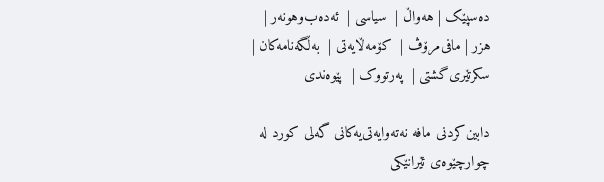ده‌سپێک | هه‌واڵ |  سیاسی |  ئه‌ده‌ب‌وهونه‌ر |  هزر | مافی‌مرۆڤ |  کۆمه‌ڵایه‌تی |  به‌ڵگه‌نامه‌کان |  سکرتێری‌گشتی |  په‌رتووک |  پێوه‌ندی

دابین‌كردنی‌ مافه‌ نه‌ته‌وایه‌تی‌یه‌کانی گه‌لی‌ كورد له‌ چوارچێوه‌ی ئێرانێکی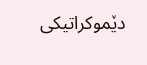دێموكراتیكی‌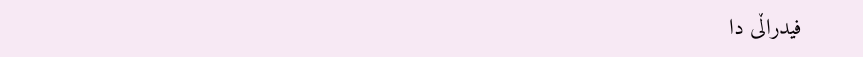فیدراڵی‌ دا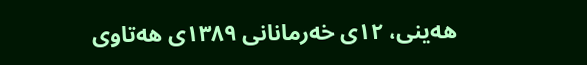هه‌ینی، ۱۲‌ی خه‌رمانانی ۱۳۸۹ی هه‌تاوی